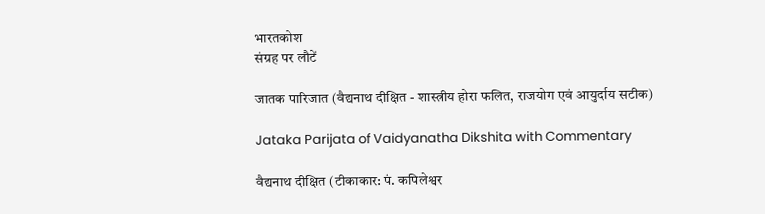भारतकोश
संग्रह पर लौटें

जातक पारिजात (वैद्यनाथ दीक्षित - शास्त्रीय होरा फलित, राजयोग एवं आयुर्दाय सटीक)

Jataka Parijata of Vaidyanatha Dikshita with Commentary

वैद्यनाथ दीक्षित (टीकाकार: पं. कपिलेश्वर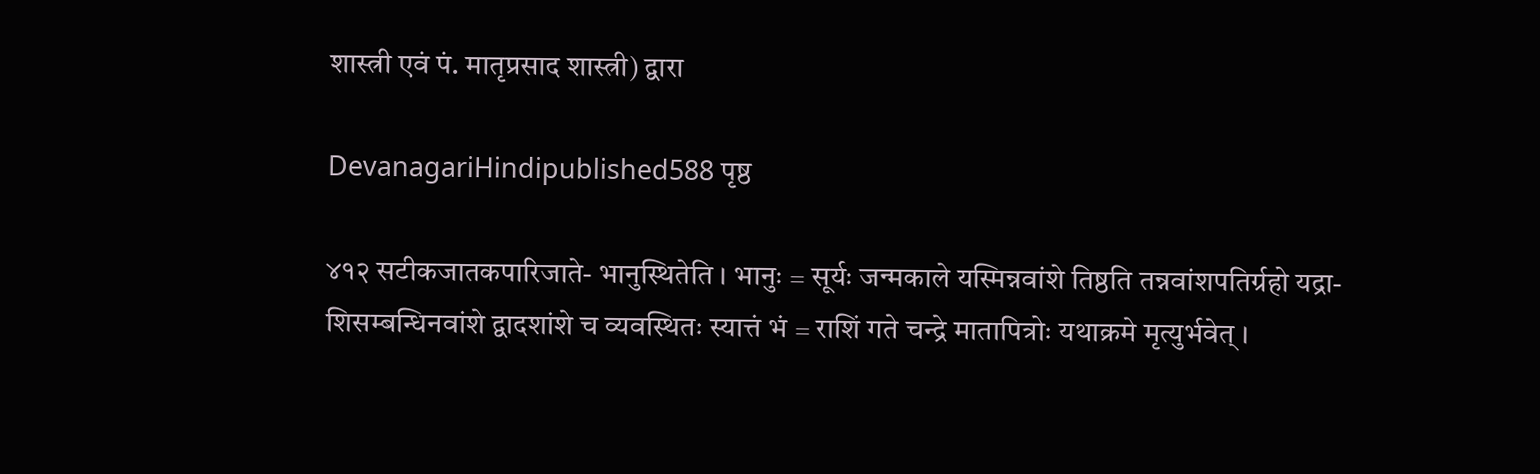शास्त्री एवं पं. मातृप्रसाद शास्त्री) द्वारा

DevanagariHindipublished588 पृष्ठ

४१२ सटीकजातकपारिजाते- भानुस्थितेति । भानुः = सूर्यः जन्मकाले यस्मिन्नवांशे तिष्ठति तन्नवांशपतिर्ग्रहो यद्रा- शिसम्बन्धिनवांशे द्वादशांशे च व्यवस्थितः स्यात्तं भं = राशिं गते चन्द्रे मातापित्रोः यथाक्रमे मृत्युर्भवेत् ।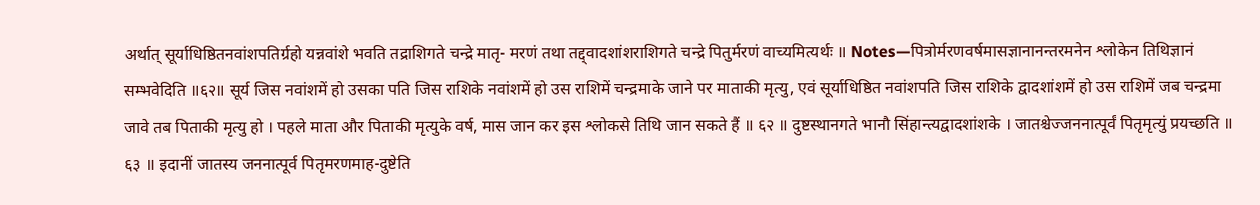अर्थात् सूर्याधिष्ठितनवांशपतिर्ग्रहो यन्नवांशे भवति तद्राशिगते चन्द्रे मातृ- मरणं तथा तद्द्वादशांशराशिगते चन्द्रे पितुर्मरणं वाच्यमित्यर्थः ॥ Notes—पित्रोर्मरणवर्षमासज्ञानानन्तरमनेन श्लोकेन तिथिज्ञानं सम्भवेदिति ॥६२॥ सूर्य जिस नवांशमें हो उसका पति जिस राशिके नवांशमें हो उस राशिमें चन्द्रमाके जाने पर माताकी मृत्यु, एवं सूर्याधिष्ठित नवांशपति जिस राशिके द्वादशांशमें हो उस राशिमें जब चन्द्रमा जावे तब पिताकी मृत्यु हो । पहले माता और पिताकी मृत्युके वर्ष, मास जान कर इस श्लोकसे तिथि जान सकते हैं ॥ ६२ ॥ दुष्टस्थानगते भानौ सिंहान्त्यद्वादशांशके । जातश्चेज्जननात्पूर्वं पितृमृत्युं प्रयच्छति ॥ ६३ ॥ इदानीं जातस्य जननात्पूर्व पितृमरणमाह-दुष्टेति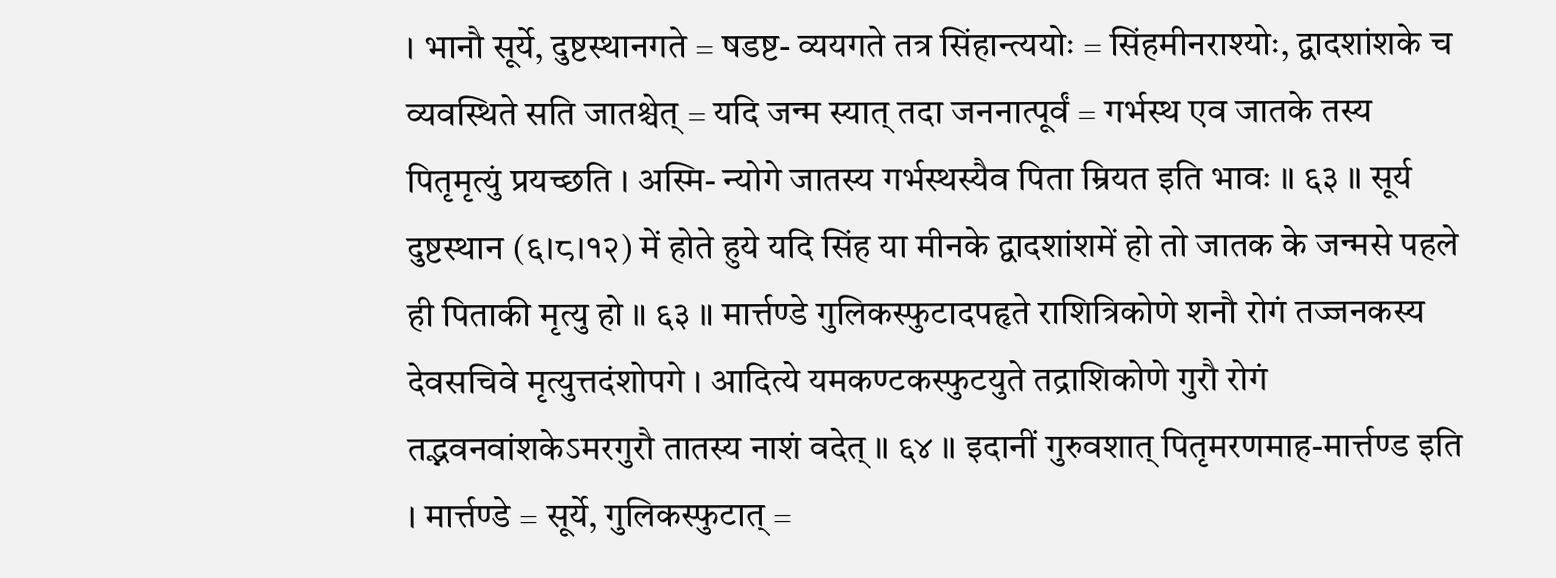। भानौ सूर्ये, दुष्टस्थानगते = षडष्ट- व्ययगते तत्र सिंहान्त्ययोः = सिंहमीनराश्योः, द्वादशांशके च व्यवस्थिते सति जातश्चेत् = यदि जन्म स्यात् तदा जननात्पूर्वं = गर्भस्थ एव जातके तस्य पितृमृत्युं प्रयच्छति । अस्मि- न्योगे जातस्य गर्भस्थस्यैव पिता म्रियत इति भावः ॥ ६३ ॥ सूर्य दुष्टस्थान (६।८।१२) में होते हुये यदि सिंह या मीनके द्वादशांशमें हो तो जातक के जन्मसे पहले ही पिताकी मृत्यु हो ॥ ६३ ॥ मार्त्तण्डे गुलिकस्फुटादपहृते राशित्रिकोणे शनौ रोगं तज्जनकस्य देवसचिवे मृत्युत्तदंशोपगे । आदित्ये यमकण्टकस्फुटयुते तद्राशिकोणे गुरौ रोगं तद्भवनवांशकेऽमरगुरौ तातस्य नाशं वदेत् ॥ ६४ ॥ इदानीं गुरुवशात् पितृमरणमाह-मार्त्तण्ड इति । मार्त्तण्डे = सूर्ये, गुलिकस्फुटात् =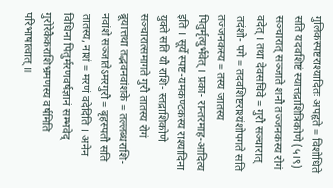गुलिकस्पष्टराश्यादितः अपहृते = विशोधिते सति यदवशिष्टं स्यात्तद्राशित्रिकोणे (५।९) सञ्चारात् सञ्जाते शनौ तज्जनकस्य रोगं वदेत् । तथा देवसचिवे = गुरौ सञ्चारात् तदंशो- पगे = तदवशिष्टराश्यंशोपगते सति तज्जनकस्य = तस्य जातस्य पितुर्मृत्युर्भवेत् । प्रका- रान्तरमाह-आदित्य इति । सूर्ये स्पष्ट-यमकण्टकस्य राश्यादिना युक्ते सति यौ राशि- स्तद्राशिकोणे सञ्चारात्समागते गुरौ तातस्य रोगं ब्रूयात्तथा तद्भवनवांशके = तल्लब्धराशि- नवांशे सञ्जातेऽमरगुरौ = बृहस्पतौ सति तातस्य, नाशं = मरणं वदेदिति । अनेन विधिना पितुर्मरणवर्षज्ञानं सम्भवेद् गुरोरेकैकराशिभ्रमणस्य वर्षमिति परिभाषात्वात् ॥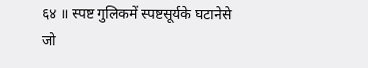६४ ॥ स्पष्ट गुलिकमें स्पष्टसूर्यके घटानेसे जो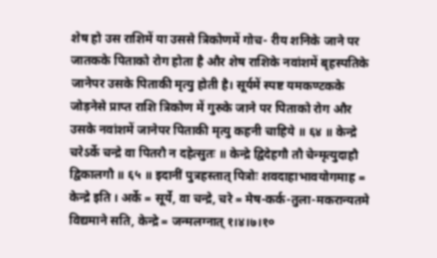शेष हो उस राशिमें या उससे त्रिकोणमें गोच- रीय शनिके जाने पर जातकके पिताको रोग होता है और शेष राशिके नवांशमें बृहस्पतिके जानेपर उसके पिताकी मृत्यु होती है। सूर्यमें स्पष्ट यमकण्टकके जोड़नेसे प्राप्त राशि त्रिकोण में गुरुके जाने पर पिताको रोग और उसके नवांशमें जानेपर पिताकी मृत्यु कहनी चाहिये ॥ ६४ ॥ केन्द्रे चरेऽर्के चन्द्रे वा पितरौ न दहेत्सुतः ॥ केन्द्रे द्विदेहगौ तौ चेन्मृत्युदाहौ द्विकालगौ ॥ ६५ ॥ इदानीं पुत्रहस्तात् पित्रोः शवदाहाभावयोगमाह = केन्द्रे इति । अर्के = सूर्ये, वा चन्द्रे, चरे = मेष-कर्क-तुला-मकरान्यतमे विद्यमाने सति, केन्द्रे = जन्मलग्नात् १।४।७।१०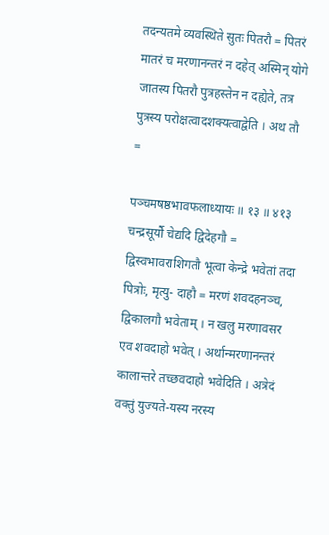तदन्यतमे व्यवस्थिते सुतः पितरौ = पितरं मातरं च मरणानन्तरं न दहेत् अस्मिन् योगे जातस्य पितरौ पुत्रहस्तेन न दह्येते, तत्र पुत्रस्य परोक्षत्वादशक्यत्वाद्वेति । अथ तौ =

पञ्चमषष्ठभावफलाध्यायः ॥ १३ ॥ ४१३ चन्द्रसूर्यौ चेद्यदि द्विदेहगौ = द्विस्वभावराशिगतौ भूत्वा केन्द्रे भवेतां तदा पित्रोः, मृत्यु- दाहौ = मरणं शवदहनञ्च, द्विकालगौ भवेताम् । न खलु मरणावसर एव शवदाहो भवेत् । अर्थान्मरणानन्तरं कालान्तरे तच्छवदाहो भवेदिति । अत्रेदं वक्तुं युज्यते-यस्य नरस्य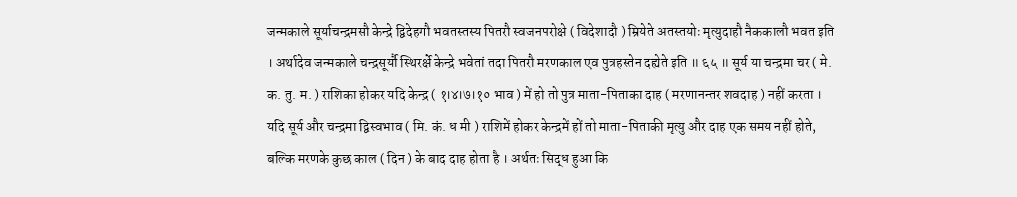जन्मकाले सूर्याचन्द्रमसौ केन्द्रे द्विदेहगौ भवतस्तस्य पितरौ स्वजनपरोक्षे ( विदेशादौ ) म्रियेते अतस्तयोः मृत्युदाहौ नैककालौ भवत इति । अर्थादेव जन्मकाले चन्द्रसूर्यौ स्थिरर्क्षे केन्द्रे भवेतां तदा पितरौ मरणकाल एव पुत्रहस्तेन दह्येते इति ॥ ६५ ॥ सूर्य या चन्द्रमा चर ( मे. क. तु. म. ) राशिका होकर यदि केन्द्र ( १।४।७।१० भाव ) में हो तो पुत्र माता-पिताका दाह ( मरणानन्तर शवदाह ) नहीं करता । यदि सूर्य और चन्द्रमा द्विस्वभाव ( मि. कं. ध मी ) राशिमें होकर केन्द्रमें हों तो माता-पिताकी मृत्यु और दाह एक समय नहीं होते, बल्कि मरणके कुछ काल ( दिन ) के बाद दाह होता है । अर्थतः सिद्ध हुआ कि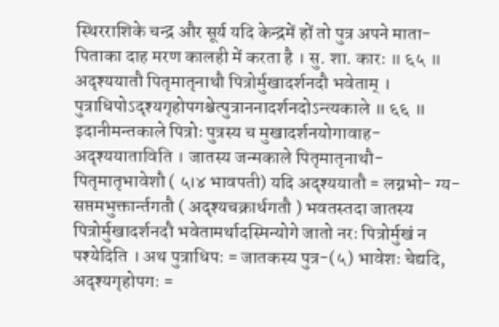स्थिरराशिके चन्द्र और सूर्य यदि केन्द्रमें हों तो पुत्र अपने माता- पिताका दाह मरण कालही में करता है । सु. शा. कारः ॥ ६५ ॥ अदृश्ययातौ पितृमातृनाथौ पित्रोर्मुखादर्शनदौ भवेताम् । पुत्राधिपोऽदृश्यगृहोपगश्चेत्पुत्राननादर्शनदोऽन्त्यकाले ॥ ६६ ॥ इदानीमन्तकाले पित्रोः पुत्रस्य च मुखादर्शनयोगावाह-अदृश्ययाताविति । जातस्य जन्मकाले पितृमातृनाथौ-पितृमातृभावेशौ ( ५।४ भावपती) यदि अदृश्ययातौ = लग्नभो- ग्य-सप्तमभुक्तार्न्तगतौ ( अदृश्यचक्रार्धगतौ ) भवतस्तदा जातस्य पित्रोर्मुखादर्शनदौ भवेतामर्थादस्मिन्योगे जातो नरः पित्रोर्मुखं न पश्येदिति । अथ पुत्राधिपः = जातकस्य पुत्र-(५) भावेशः चेद्यदि, अदृश्यगृहोपगः =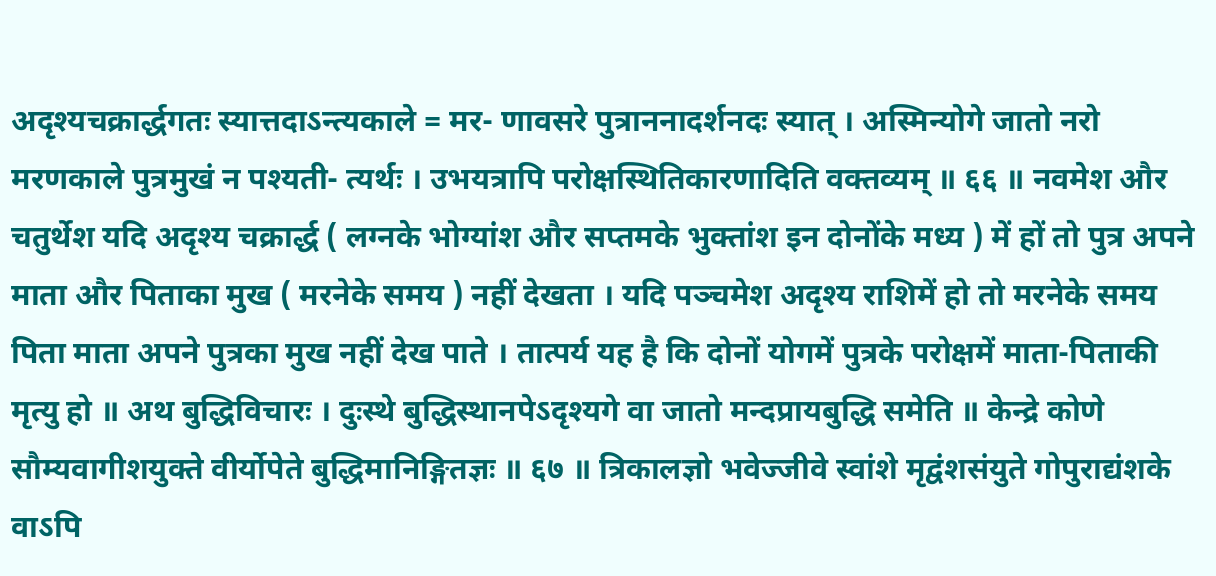अदृश्यचक्रार्द्धगतः स्यात्तदाऽन्त्यकाले = मर- णावसरे पुत्राननादर्शनदः स्यात् । अस्मिन्योगे जातो नरो मरणकाले पुत्रमुखं न पश्यती- त्यर्थः । उभयत्रापि परोक्षस्थितिकारणादिति वक्तव्यम् ॥ ६६ ॥ नवमेश और चतुर्थेश यदि अदृश्य चक्रार्द्ध ( लग्नके भोग्यांश और सप्तमके भुक्तांश इन दोनोंके मध्य ) में हों तो पुत्र अपने माता और पिताका मुख ( मरनेके समय ) नहीं देखता । यदि पञ्चमेश अदृश्य राशिमें हो तो मरनेके समय पिता माता अपने पुत्रका मुख नहीं देख पाते । तात्पर्य यह है कि दोनों योगमें पुत्रके परोक्षमें माता-पिताकी मृत्यु हो ॥ अथ बुद्धिविचारः । दुःस्थे बुद्धिस्थानपेऽदृश्यगे वा जातो मन्दप्रायबुद्धि समेति ॥ केन्द्रे कोणे सौम्यवागीशयुक्ते वीर्योपेते बुद्धिमानिङ्गितज्ञः ॥ ६७ ॥ त्रिकालज्ञो भवेज्जीवे स्वांशे मृद्वंशसंयुते गोपुराद्यंशके वाऽपि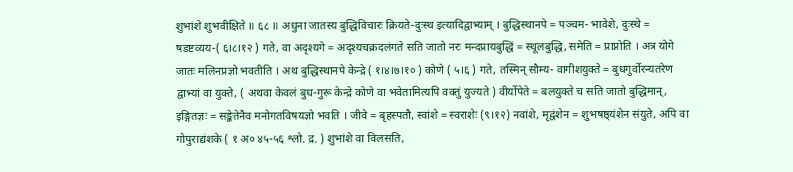शुभांशे शुभवीक्षिते ॥ ६८ ॥ अधुना जातस्य बुद्धिविचारः क्रियते-दुःस्थ इत्यादिद्वाभ्याम् । बुद्धिस्थानपे = पञ्चम- भावेशे, दुःस्थे = षडष्टव्यय-( ६।८।१२ ) गते, वा अदृश्यगे = अदृश्यचक्रदलंगते सति जातो नरः मन्दप्रायबुद्धिं = स्थूलबुद्धि, समेति = प्राप्नोति । अत्र योगे जातः मलिनप्रज्ञो भवतीति । अथ बुद्धिस्थानपे केन्द्रे ( १।४।७।१० ) कोणे ( ५।६ ) गते, तस्मिन् सौम्य- वागीशयुक्ते = बुधगुर्वोरन्यतरेण द्वाभ्यां वा युक्ते, ( अथवा केवलं बुध-गुरू केन्द्रे कोणे वा भवेतामित्यपि वक्तुं युज्यते ) वीर्योपेते = बलयुक्ते च सति जातो बुद्धिमान्, इङ्गितज्ञः = सङ्केतेनैव मनोगतविषयज्ञो भवति । जीवे = बृहस्पतौ, स्वांशे = स्वराशेः (९।१२) नवांशे, मृद्वंशेन = शुभषष्ठ्यंशेन संयुते, अपि वा गोपुराद्यंशके ( १ अ० ४५-५६ श्लो. द्र. ) शुभांशे वा विलसति,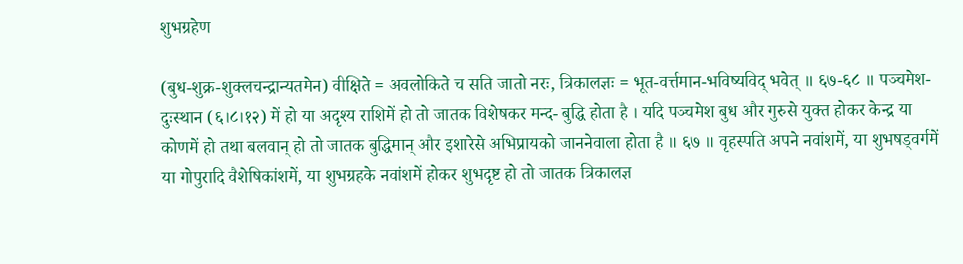शुभग्रहेण

(बुध-शुक्र-शुक्लचन्द्रान्यतमेन) वीक्षिते = अवलोकिते च सति जातो नरः, त्रिकालज्ञः = भूत-वर्त्तमान-भविष्यविद् भवेत् ॥ ६७-६८ ॥ पञ्चमेश-दुःस्थान (६।८।१२) में हो या अदृश्य राशिमें हो तो जातक विशेषकर मन्द- बुद्धि होता है । यदि पञ्चमेश बुध और गुरुसे युक्त होकर केन्द्र या कोणमें हो तथा बलवान् हो तो जातक बुद्धिमान् और इशारेसे अभिप्रायको जाननेवाला होता है ॥ ६७ ॥ वृहस्पति अपने नवांशमें, या शुभषड्वर्गमें या गोपुरादि वैशेषिकांशमें, या शुभग्रहके नवांशमें होकर शुभदृष्ट हो तो जातक त्रिकालज्ञ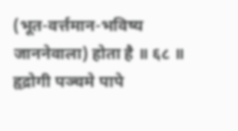(भूत-वर्त्तमान-भविष्य जाननेवाला) होता है ॥ ६८ ॥ हृद्रोगी पञ्चमे पापे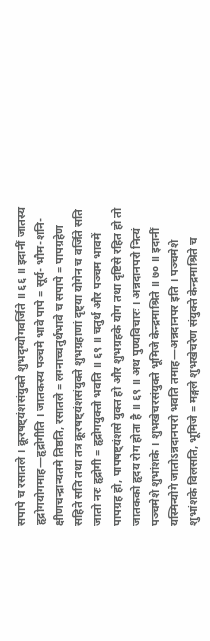सपापे च रसातले । क्रूरषष्ट्यंशसंयुक्ते शुभदृग्योगवर्जिते ॥ ६६ ॥ इदानीं जातस्य हृद्रोगयोगमाह—हृद्रोगीति । जातकस्य पञ्चमे भावे पापे = सूर्य- भौम-शनि-क्षीणचन्द्रान्यतमे तिष्ठति, रसातले = लग्नाच्चतुर्थभावे च सपापे = पापग्रहेण सहिते सति तथा तत्र क्रूरषष्ट्यंशसंयुक्ते शुभग्रहाणां दृष्ट्या योगेन च वर्जिते सति जातो नरः हृद्रोगी = हृद्रोगयुक्तो भवति ॥ ६९ ॥ चतुर्थ और पञ्चम भावमें पापग्रह हो, पापषष्ट्यंशसे युक्त हो और शुभग्रहके योग तथा दृष्टिसे रहित हो तो जातकको हृदय रोग होता है ॥ ६९ ॥ अथ पुण्यविचारः । अन्नदानपरो नित्यं पञ्चमेशे शुभांशके । शुभखेचरसंयुक्ते भूमिजे केन्द्रमाश्रिते ॥ ७० ॥ इदानीं यस्मिन्योगे जातोऽन्नदानपरो भवति तमाह—अन्नदानपर इति । पञ्चमेशे शुभांशके विलसति, भूमिजे = मङ्गले शुभखेचरेण संयुक्ते केन्द्रमाश्रिते च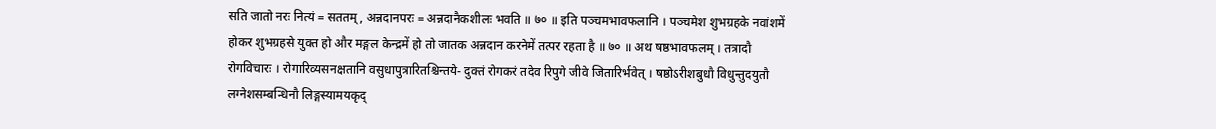सति जातो नरः नित्यं = सततम्, अन्नदानपरः = अन्नदानैकशीलः भवति ॥ ७० ॥ इति पञ्चमभावफलानि । पञ्चमेश शुभग्रहके नवांशमें होकर शुभग्रहसे युक्त हो और मङ्गल केन्द्रमें हो तो जातक अन्नदान करनेमें तत्पर रहता है ॥ ७० ॥ अथ षष्ठभावफलम् । तत्रादौ रोगविचारः । रोगारिव्यसनक्षतानि वसुधापुत्रारितश्चिन्तये- दुक्तं रोगकरं तदेव रिपुगे जीवे जितारिर्भवेत् । षष्ठोऽरीशबुधौ विधुन्तुदयुतौ लग्नेशसम्बन्धिनौ लिङ्गस्यामयकृद्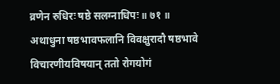व्रणेन रुधिरः षष्ठे सलग्नाधिपः ॥ ७१ ॥ अथाधुना षष्ठभावफलानि विवक्षुरादौ षष्ठभावे विचारणीयविषयान् ततो रोगयोगं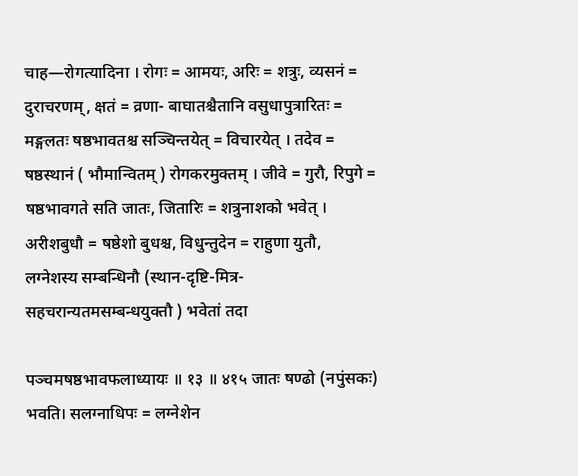चाह—रोगत्यादिना । रोगः = आमयः, अरिः = शत्रुः, व्यसनं = दुराचरणम्, क्षतं = व्रणा- बाघातश्चैतानि वसुधापुत्रारितः = मङ्गलतः षष्ठभावतश्च सञ्चिन्तयेत् = विचारयेत् । तदेव = षष्ठस्थानं ( भौमान्वितम् ) रोगकरमुक्तम् । जीवे = गुरौ, रिपुगे = षष्ठभावगते सति जातः, जितारिः = शत्रुनाशको भवेत् । अरीशबुधौ = षष्ठेशो बुधश्च, विधुन्तुदेन = राहुणा युतौ, लग्नेशस्य सम्बन्धिनौ (स्थान-दृष्टि-मित्र-सहचरान्यतमसम्बन्धयुक्तौ ) भवेतां तदा

पञ्चमषष्ठभावफलाध्यायः ॥ १३ ॥ ४१५ जातः षण्ढो (नपुंसकः) भवति। सलग्नाधिपः = लग्नेशेन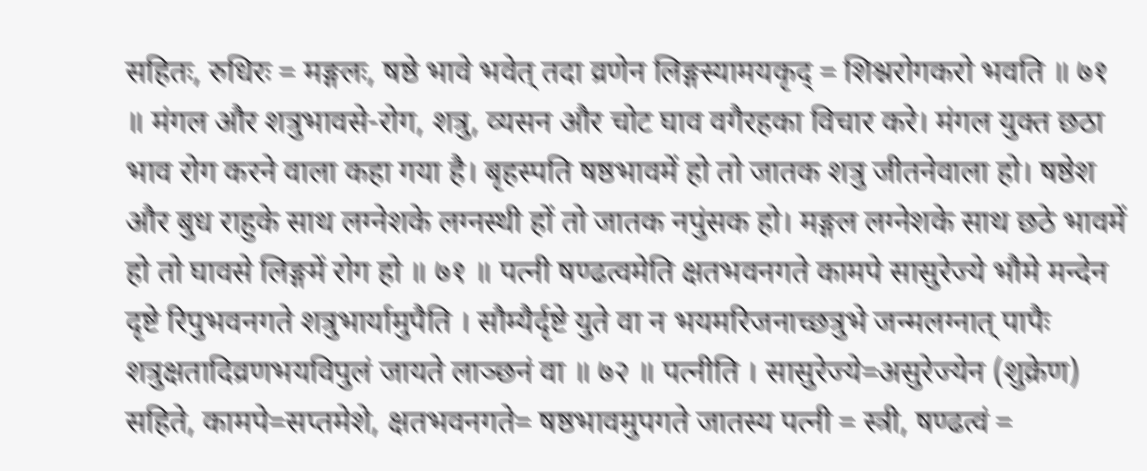सहितः, रुधिरः = मङ्गलः, षष्ठे भावे भवेत् तदा व्रणेन लिङ्गस्यामयकृद् = शिश्नरोगकरो भवति ॥ ७१ ॥ मंगल और शत्रुभावसे-रोग, शत्रु, व्यसन और चोट घाव वगैरहका विचार करे। मंगल युक्त छठा भाव रोग करने वाला कहा गया है। बृहस्पति षष्ठभावमें हो तो जातक शत्रु जीतनेवाला हो। षष्ठेश और बुध राहुके साथ लग्नेशके लग्नस्थी हों तो जातक नपुंसक हो। मङ्गल लग्नेशके साथ छठे भावमें हो तो घावसे लिङ्गमें रोग हो ॥ ७१ ॥ पत्नी षण्ढत्वमेति क्षतभवनगते कामपे सासुरेज्ये भौमे मन्देन दृष्टे रिपुभवनगते शत्रुभार्यामुपैति । सौम्यैर्दृष्टे युते वा न भयमरिजनाच्छत्रुभे जन्मलग्नात् पापैः शत्रुक्षतादिव्रणभयविपुलं जायते लाञ्छनं वा ॥ ७२ ॥ पत्नीति । सासुरेज्ये=असुरेज्येन (शुक्रेण) सहिते, कामपे=सप्तमेशे, क्षतभवनगते= षष्ठभावमुपगते जातस्य पत्नी = स्त्री, षण्ढत्वं =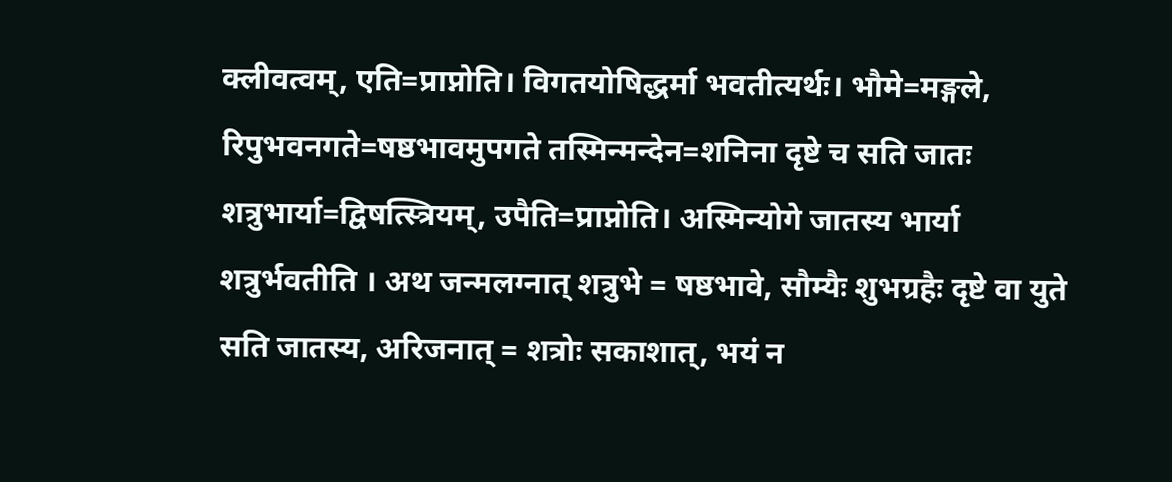क्लीवत्वम्, एति=प्राप्नोति। विगतयोषिद्धर्मा भवतीत्यर्थः। भौमे=मङ्गले, रिपुभवनगते=षष्ठभावमुपगते तस्मिन्मन्देन=शनिना दृष्टे च सति जातः शत्रुभार्या=द्विषत्स्त्रियम्, उपैति=प्राप्नोति। अस्मिन्योगे जातस्य भार्या शत्रुर्भवतीति । अथ जन्मलग्नात् शत्रुभे = षष्ठभावे, सौम्यैः शुभग्रहैः दृष्टे वा युते सति जातस्य, अरिजनात् = शत्रोः सकाशात्, भयं न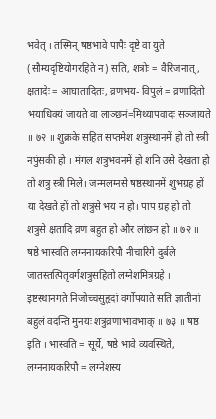भवेत् । तस्मिन् षष्ठभावे पापैः दृष्टे वा युते (सौम्यदृष्टियोगरहिते न) सति, शत्रोः = वैरिजनात्, क्षतादेः = आघातादितः, व्रणभय- विपुलं = व्रणादितो भयाधिक्यं जायते वा लाञ्छनं=मिथ्यापवादः सञ्जायते ॥ ७२ ॥ शुक्रके सहित सप्तमेश शत्रुस्थानमें हो तो स्त्री नपुंसकी हो । मंगल शत्रुभवनमें हो शनि उसे देखता हो तो शत्रु स्त्री मिले। जन्मलग्नसे षष्ठस्थानमें शुभग्रह हों या देखते हों तो शत्रुसे भय न हो। पाप ग्रह हो तो शत्रुसे क्षतादि व्रण बहुत हो और लांछन हो ॥ ७२ ॥ षष्ठे भास्वति लग्ननायकरिपौ नीचारिगे दुर्बले जातस्तत्पितृवर्गशत्रुसहितो लग्नेशमित्रग्रहे । इष्टस्थानगते निजोच्चसुहृदां वर्गोपयाते सति ज्ञातीनां बहुलं वदन्ति मुनयः शत्रुव्रणाभावभाक् ॥ ७३ ॥ षष्ठ इति । भास्वति = सूर्ये, षष्ठे भावे व्यवस्थिते, लग्ननायकरिपौ = लग्नेशस्य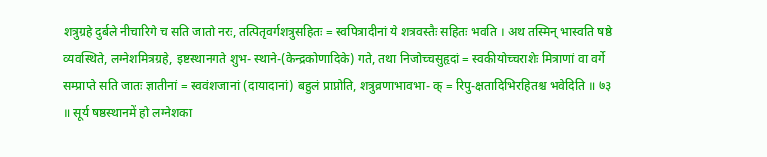शत्रुग्रहे दुर्बले नीचारिगे च सति जातो नरः, तत्पितृवर्गशत्रुसहितः = स्वपित्रादीनां ये शत्रवस्तैः सहितः भवति । अथ तस्मिन् भास्वति षष्ठे व्यवस्थिते, लग्नेशमित्रग्रहे, इष्टस्थानगते शुभ- स्थाने-(केन्द्रकोणादिके) गते, तथा निजोच्चसुहृदां = स्वकीयोच्चराशेः मित्राणां वा वर्गे सम्प्राप्ते सति जातः ज्ञातीनां = स्ववंशजानां (दायादानां) बहुलं प्राप्नोति, शत्रुव्रणाभावभा- क् = रिपु-क्षतादिभिरहितश्च भवेदिति ॥ ७३ ॥ सूर्य षष्ठस्थानमें हो लग्नेशका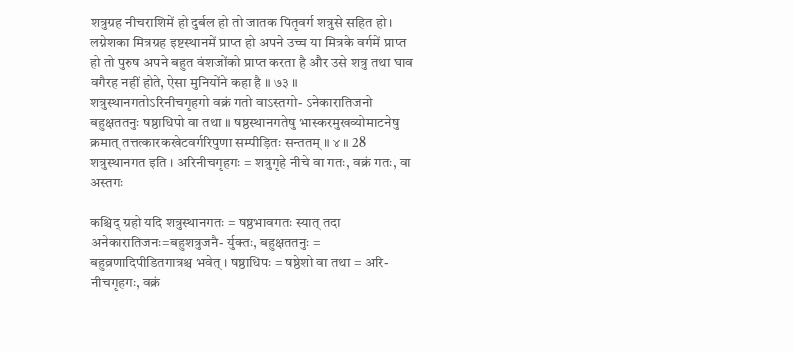शत्रुग्रह नीचराशिमें हो दुर्बल हो तो जातक पितृवर्ग शत्रुसे सहित हो। लग्नेशका मित्रग्रह इष्टस्थानमें प्राप्त हो अपने उच्च या मित्रके वर्गमें प्राप्त हो तो पुरुष अपने बहुत वंशजोंको प्राप्त करता है और उसे शत्रु तथा घाव वगैरह नहीं होते, ऐसा मुनियोंने कहा है ॥ ७३ ॥ शत्रुस्थानगतोऽरिनीचगृहगो वक्रं गतो वाऽस्तगो- ऽनेकारातिजनो बहुक्षततनुः षष्ठाधिपो वा तथा ॥ षष्ठस्थानगतेषु भास्करमुखव्योमाटनेषु क्रमात् तत्तत्कारकखेटवर्गरिपुणा सम्पीड़ितः सन्ततम् ॥ ४ ॥ 28 शत्रुस्थानगत इति । अरिनीचगृहगः = शत्रुगृहे नीचे वा गतः, वक्रं गतः, वा अस्तगः

कश्चिद् ग्रहो यदि शत्रुस्थानगतः = षष्ठभावगतः स्यात् तदा अनेकारातिजनः=बहुशत्रुजनै- र्युक्तः, बहुक्षततनुः = बहुव्रणादिपीडितगात्रश्च भवेत् । षष्ठाधिपः = षष्ठेशो वा तथा = अरि- नीचगृहगः, वक्रं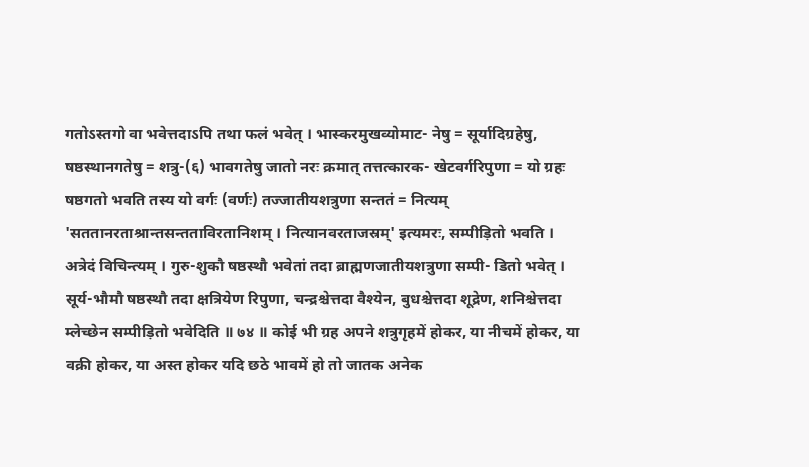गतोऽस्तगो वा भवेत्तदाऽपि तथा फलं भवेत् । भास्करमुखव्योमाट- नेषु = सूर्यादिग्रहेषु, षष्ठस्थानगतेषु = शत्रु-(६) भावगतेषु जातो नरः क्रमात् तत्तत्कारक- खेटवर्गरिपुणा = यो ग्रहः षष्ठगतो भवति तस्य यो वर्गः (वर्णः) तज्जातीयशत्रुणा सन्ततं = नित्यम् 'सततानरताश्रान्तसन्तताविरतानिशम् । नित्यानवरताजस्रम्' इत्यमरः, सम्पीड़ितो भवति । अत्रेदं विचिन्त्यम् । गुरु-शुकौ षष्ठस्थौ भवेतां तदा ब्राह्मणजातीयशत्रुणा सम्पी- डितो भवेत् । सूर्य-भौमौ षष्ठस्थौ तदा क्षत्रियेण रिपुणा, चन्द्रश्चेत्तदा वैश्येन, बुधश्चेत्तदा शूद्रेण, शनिश्चेत्तदा म्लेच्छेन सम्पीड़ितो भवेदिति ॥ ७४ ॥ कोई भी ग्रह अपने शत्रुगृहमें होकर, या नीचमें होकर, या वक्री होकर, या अस्त होकर यदि छठे भावमें हो तो जातक अनेक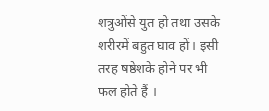शत्रुओंसे युत हो तथा उसके शरीरमें बहुत घाव हों। इसी तरह षष्ठेशके होने पर भी फल होते हैं ।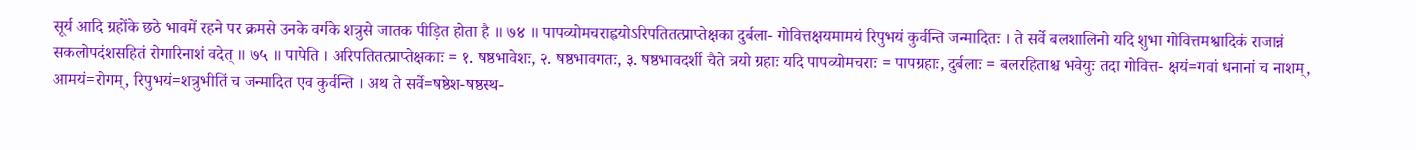सूर्य आदि ग्रहोंके छठे भावमें रहने पर क्रमसे उनके वर्गके शत्रुसे जातक पीड़ित होता है ॥ ७४ ॥ पापव्योमचराह्वयोऽरिपतितत्प्राप्तेक्षका दुर्बला- गोवित्तक्षयमामयं रिपुभयं कुर्वन्ति जन्मादितः । ते सर्वे बलशालिनो यदि शुभा गोवित्तमश्वादिकं राजान्नं सकलोपदंशसहितं रोगारिनाशं वदेत् ॥ ७५ ॥ पापेति । अरिपतितत्प्राप्तेक्षकाः = १. षष्ठभावेशः, २. षष्ठभावगतः, ३. षष्ठभावदर्शी चैते त्रयो ग्रहाः यदि पापव्योमचराः = पापग्रहाः, दुर्बलाः = बलरहिताश्च भवेयुः तदा गोवित्त- क्षयं=गवां धनानां च नाशम्, आमयं=रोगम्, रिपुभयं=शत्रुभीतिं च जन्मादित एव कुर्वन्ति । अथ ते सर्वे=षष्ठेश-षष्ठस्थ-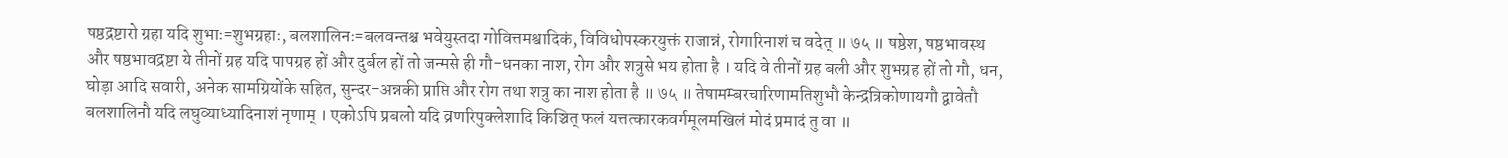षष्ठद्रष्टारो ग्रहा यदि शुभाः=शुभग्रहाः, बलशालिनः=बलवन्तश्च भवेयुस्तदा गोवित्तमश्वादिकं, विविधोपस्करयुक्तं राजान्नं, रोगारिनाशं च वदेत् ॥ ७५ ॥ षष्ठेश, षष्ठभावस्थ और षष्ठभावद्रष्टा ये तीनों ग्रह यदि पापग्रह हों और दुर्बल हों तो जन्मसे ही गौ-धनका नाश, रोग और शत्रुसे भय होता है । यदि वे तीनों ग्रह बली और शुभग्रह हों तो गौ, धन, घोड़ा आदि सवारी, अनेक सामग्रियोंके सहित, सुन्दर-अन्नकी प्राप्ति और रोग तथा शत्रु का नाश होता है ॥ ७५ ॥ तेषामम्बरचारिणामतिशुभौ केन्द्रत्रिकोणायगौ द्वावेतौ बलशालिनौ यदि लघुव्याध्यादिनाशं नृणाम् । एकोऽपि प्रबलो यदि व्रणरिपुक्लेशादि किञ्चित् फलं यत्तत्कारकवर्गमूलमखिलं मोदं प्रमादं तु वा ॥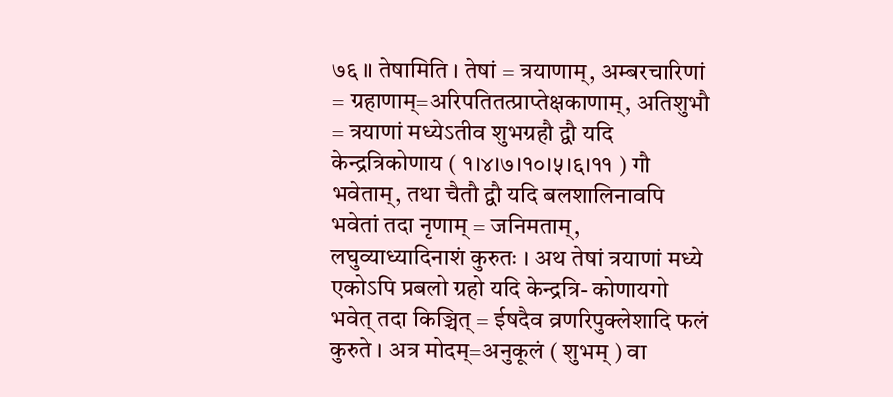७६ ॥ तेषामिति । तेषां = त्रयाणाम्, अम्बरचारिणां = ग्रहाणाम्=अरिपतितत्प्राप्तेक्षकाणाम्, अतिशुभौ = त्रयाणां मध्येऽतीव शुभग्रहौ द्वौ यदि केन्द्रत्रिकोणाय ( १।४।७।१०।५।६।११ ) गौ भवेताम्, तथा चैतौ द्वौ यदि बलशालिनावपि भवेतां तदा नृणाम् = जनिमताम्, लघुव्याध्यादिनाशं कुरुतः । अथ तेषां त्रयाणां मध्ये एकोऽपि प्रबलो ग्रहो यदि केन्द्रत्रि- कोणायगो भवेत् तदा किञ्चित् = ईषदैव व्रणरिपुक्लेशादि फलं कुरुते । अत्र मोदम्=अनुकूलं ( शुभम् ) वा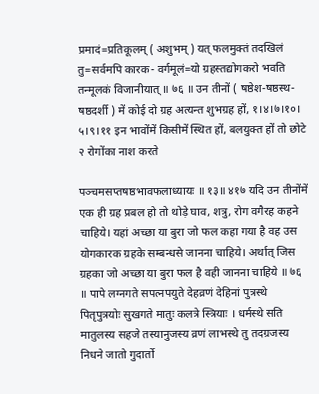प्रमादं=प्रतिकूलम् ( अशुभम् ) यत् फलमुक्तं तदखिलं तु=सर्वमपि कारक- वर्गमूलं=यो ग्रहस्तद्योगकरो भवति तन्मूलकं विजानीयात् ॥ ७६ ॥ उन तीनों ( षष्ठेश-षष्ठस्थ-षष्ठदर्शी ) में कोई दो ग्रह अत्यन्त शुभग्रह हों, १।४।७।१०। ५।९।११ इन भावोंमें किसीमें स्थित हों, बलयुक्त हों तो छोटे २ रोगोंका नाश करते

पञ्चमसप्तषष्ठभावफलाध्यायः ॥ १३॥ ४१७ यदि उन तीनोंमें एक ही ग्रह प्रबल हो तो थोड़े घाव, शत्रु, रोग वगैरह कहने चाहिये। यहां अच्छा या बुरा जो फल कहा गया है वह उस योगकारक ग्रहके सम्बन्धसे जानना चाहिये। अर्थात् जिस ग्रहका जो अच्छा या बुरा फल है वही जानना चाहिये ॥ ७६ ॥ पापे लग्नगते सपत्नपयुते देहव्रणं देहिनां पुत्रस्थे पितृपुत्रयोः सुखगते मातुः कलत्रे स्त्रियाः । धर्मस्थे सति मातुलस्य सहजे तस्यानुजस्य व्रणं लाभस्थे तु तदग्रजस्य निधने जातो गुदार्तो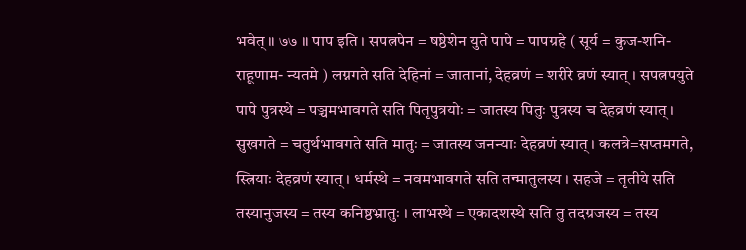भवेत् ॥ ७७ ॥ पाप इति । सपत्नपेन = षष्ठेशेन युते पापे = पापग्रहे ( सूर्य = कुज-शनि-राहूणाम- न्यतमे ) लग्नगते सति देहिनां = जातानां, देहव्रणं = शरीरे व्रणं स्यात् । सपत्नपयुते पापे पुत्रस्थे = पञ्चमभावगते सति पितृपुत्रयोः = जातस्य पितुः पुत्रस्य च देहव्रणं स्यात् । सुखगते = चतुर्थभावगते सति मातुः = जातस्य जनन्याः देहव्रणं स्यात् । कलत्रे=सप्तमगते, स्त्रियाः देहव्रणं स्यात् । धर्मस्थे = नवमभावगते सति तन्मातुलस्य । सहजे = तृतीये सति तस्यानुजस्य = तस्य कनिष्ठभ्रातुः । लाभस्थे = एकादशस्थे सति तु तदग्रजस्य = तस्य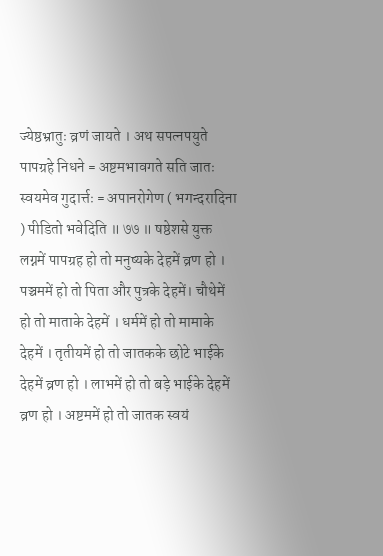ज्येष्ठभ्रातुः व्रणं जायते । अथ सपत्नपयुते पापग्रहे निधने = अष्टमभावगते सति जातः स्वयमेव गुदार्त्तः = अपानरोगेण ( भगन्दरादिना ) पीडितो भवेदिति ॥ ७७ ॥ षष्ठेशसे युक्त लग्नमें पापग्रह हो तो मनुष्यके देहमें व्रण हो । पञ्चममें हो तो पिता और पुत्रके देहमें। चौथेमें हो तो माताके देहमें । धर्ममें हो तो मामाके देहमें । तृतीयमें हो तो जातकके छोटे भाईके देहमें व्रण हो । लाभमें हो तो बड़े भाईके देहमें व्रण हो । अष्टममें हो तो जातक स्वयं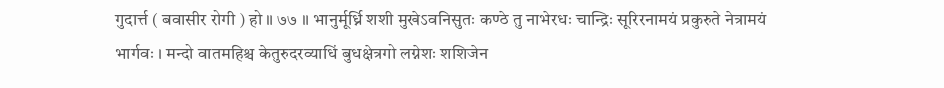गुदार्त्त ( बवासीर रोगी ) हो ॥ ७७ ॥ भानुर्मूर्ध्नि शशी मुखेऽवनिसुतः कण्ठे तु नाभेरधः चान्द्रिः सूरिरनामयं प्रकुरुते नेत्रामयं भार्गवः । मन्दो वातमहिश्च केतुरुदरव्याधिं बुधक्षेत्रगो लग्नेशः शशिजेन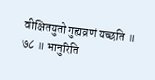वीक्षितयुतो गुह्यव्रणं यच्छति ॥ ७८ ॥ भानुरिति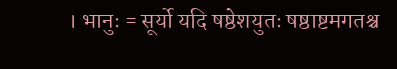। भानुः = सूर्यो यदि षष्ठेशयुतः षष्ठाष्टमगतश्च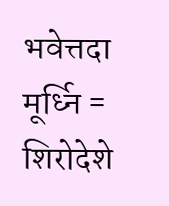भवेत्तदा मूर्ध्नि = शिरोदेशे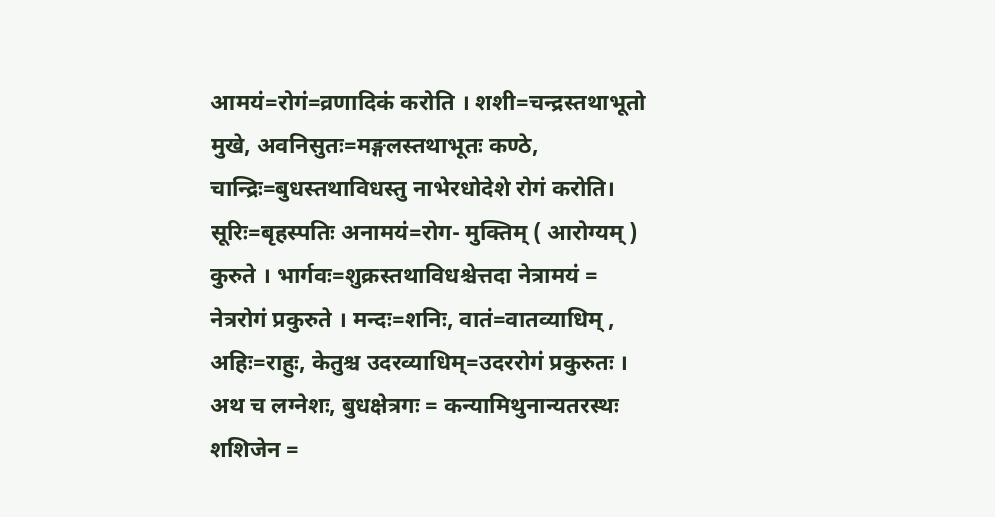आमयं=रोगं=व्रणादिकं करोति । शशी=चन्द्रस्तथाभूतो मुखे, अवनिसुतः=मङ्गलस्तथाभूतः कण्ठे, चान्द्रिः=बुधस्तथाविधस्तु नाभेरधोदेशे रोगं करोति। सूरिः=बृहस्पतिः अनामयं=रोग- मुक्तिम् ( आरोग्यम् ) कुरुते । भार्गवः=शुक्रस्तथाविधश्चेत्तदा नेत्रामयं = नेत्ररोगं प्रकुरुते । मन्दः=शनिः, वातं=वातव्याधिम् , अहिः=राहुः, केतुश्च उदरव्याधिम्=उदररोगं प्रकुरुतः । अथ च लग्नेशः, बुधक्षेत्रगः = कन्यामिथुनान्यतरस्थः शशिजेन =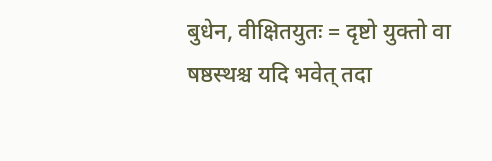बुधेन, वीक्षितयुतः = दृष्टो युक्तो वा षष्ठस्थश्च यदि भवेत् तदा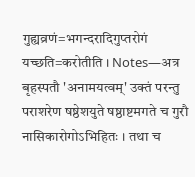गुह्यव्रणं=भगन्दरादिगुप्तरोगं यच्छति=करोतीति । Notes—अत्र बृहस्पतौ 'अनामयत्वम्' उक्तं परन्तु पराशरेण षष्ठेशयुते षष्ठाष्टमगते च गुरौ नासिकारोगोऽभिहितः । तथा च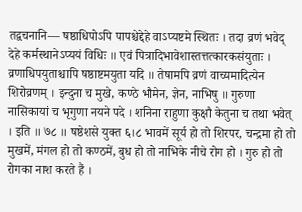तद्वचनानि— षष्ठाधिपोऽपि पापश्चेद्देहे वाऽप्यष्टमे स्थितः । तदा व्रणं भवेद् देहे कर्मस्थानेऽप्ययं विधिः ॥ एवं पित्रादिभावेशास्तत्तत्कारकसंयुताः । व्रणाधिपयुताश्चापि षष्ठाष्टमयुता यदि ॥ तेषामपि व्रणं वाच्यमादित्येन शिरोव्रणम् । इन्दुना च मुखे, कण्ठे भौमेन, ज्ञेन, नाभिषु ॥ गुरुणा नासिकायां च भृगुणा नयने पदे । शनिना राहुणा कुक्षौ केतुना च तथा भवेत् । इति ॥ ७८ ॥ षष्ठेशसे युक्त ६।८ भावमें सूर्य हो तो शिरपर, चन्द्रमा हो तो मुखमें, मंगल हो तो कण्ठमें, बुध हो तो नाभिके नीचे रोग हो । गुरु हो तो रोगका नाश करते हैं ।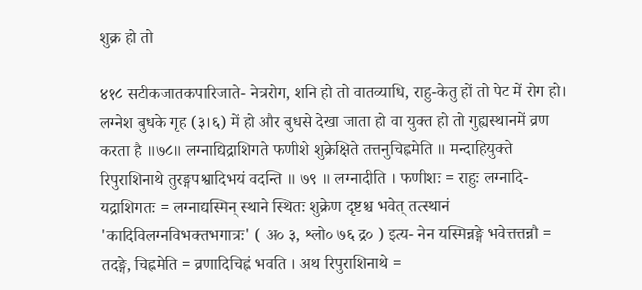शुक्र हो तो

४१८ सटीकजातकपारिजाते- नेत्ररोग, शनि हो तो वातव्याधि, राहु-केतु हों तो पेट में रोग हो। लग्नेश बुधके गृह (३।६) में हो और बुधसे देखा जाता हो वा युक्त हो तो गुह्यस्थानमें व्रण करता है ॥७८॥ लग्नाद्यिद्राशिगते फणीशे शुक्रेक्षिते तत्तनुचिह्नमेति ॥ मन्दाहियुक्ते रिपुराशिनाथे तुरङ्गपश्वादिभयं वदन्ति ॥ ७९ ॥ लग्नादीति । फणीशः = राहुः लग्नादि-यद्राशिगतः = लग्नाद्यस्मिन् स्थाने स्थितः शुक्रेण दृष्टश्च भवेत् तत्स्थानं 'कादिविलग्नविभक्तभगात्रः' ( अ० ३, श्लो० ७६ द्र० ) इत्य- नेन यस्मिन्नङ्गे भवेत्तत्तन्नौ = तदङ्गे, चिह्नमेति = व्रणादिचिह्नं भवति । अथ रिपुराशिनाथे =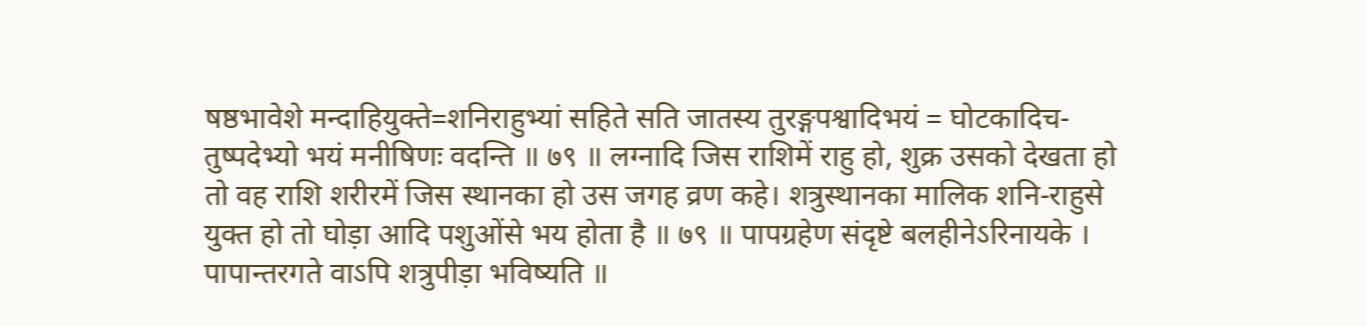षष्ठभावेशे मन्दाहियुक्ते=शनिराहुभ्यां सहिते सति जातस्य तुरङ्गपश्वादिभयं = घोटकादिच- तुष्पदेभ्यो भयं मनीषिणः वदन्ति ॥ ७९ ॥ लग्नादि जिस राशिमें राहु हो, शुक्र उसको देखता हो तो वह राशि शरीरमें जिस स्थानका हो उस जगह व्रण कहे। शत्रुस्थानका मालिक शनि-राहुसे युक्त हो तो घोड़ा आदि पशुओंसे भय होता है ॥ ७९ ॥ पापग्रहेण संदृष्टे बलहीनेऽरिनायके । पापान्तरगते वाऽपि शत्रुपीड़ा भविष्यति ॥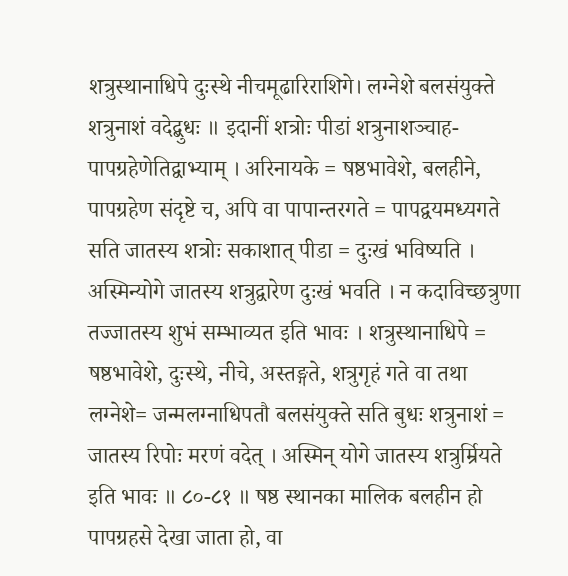शत्रुस्थानाधिपे दुःस्थे नीचमूढारिराशिगे। लग्नेशे बलसंयुक्ते शत्रुनाशं वदेद्बुधः ॥ इदानीं शत्रोः पीडां शत्रुनाशञ्चाह-पापग्रहेणेतिद्वाभ्याम् । अरिनायके = षष्ठभावेशे, बलहीने, पापग्रहेण संदृष्टे च, अपि वा पापान्तरगते = पापद्वयमध्यगते सति जातस्य शत्रोः सकाशात् पीडा = दुःखं भविष्यति । अस्मिन्योगे जातस्य शत्रुद्वारेण दुःखं भवति । न कदाविच्छत्रुणा तज्जातस्य शुभं सम्भाव्यत इति भावः । शत्रुस्थानाधिपे = षष्ठभावेशे, दुःस्थे, नीचे, अस्तङ्गते, शत्रुगृहं गते वा तथा लग्नेशे= जन्मलग्नाधिपतौ बलसंयुक्ते सति बुधः शत्रुनाशं = जातस्य रिपोः मरणं वदेत् । अस्मिन् योगे जातस्य शत्रुर्म्रियते इति भावः ॥ ८०-८१ ॥ षष्ठ स्थानका मालिक बलहीन हो पापग्रहसे देखा जाता हो, वा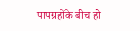पापग्रहोंके बीच हो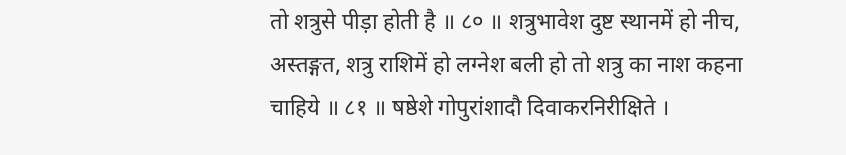तो शत्रुसे पीड़ा होती है ॥ ८० ॥ शत्रुभावेश दुष्ट स्थानमें हो नीच, अस्तङ्गत, शत्रु राशिमें हो लग्नेश बली हो तो शत्रु का नाश कहना चाहिये ॥ ८१ ॥ षष्ठेशे गोपुरांशादौ दिवाकरनिरीक्षिते ।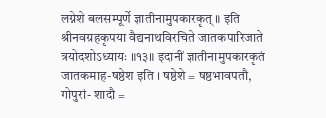लग्नेशे बलसम्पूर्णे ज्ञातीनामुपकारकृत् ॥ इति श्रीनवग्रहकृपया वैद्यनाथविरचिते जातकपारिजाते त्रयोदशोऽध्यायः ॥१३॥ इदानीं ज्ञातीनामुपकारकृतं जातकमाह-षष्ठेश इति । षष्ठेशे = षष्ठभावपतौ, गोपुरां- शादौ =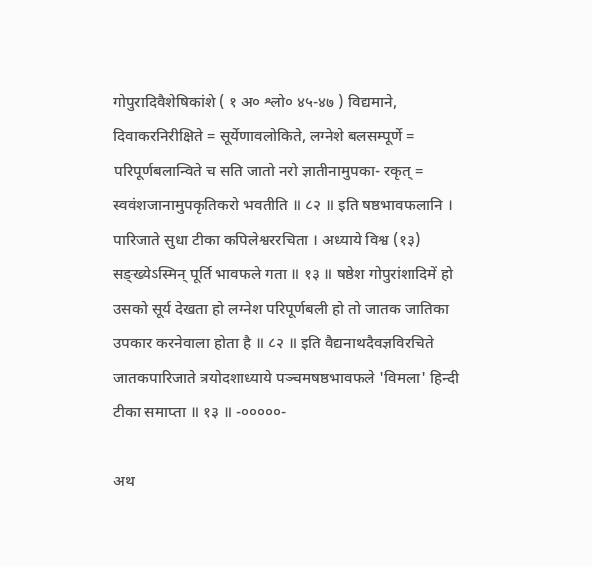गोपुरादिवैशेषिकांशे ( १ अ० श्लो० ४५-४७ ) विद्यमाने, दिवाकरनिरीक्षिते = सूर्येणावलोकिते, लग्नेशे बलसम्पूर्णे = परिपूर्णबलान्विते च सति जातो नरो ज्ञातीनामुपका- रकृत् = स्ववंशजानामुपकृतिकरो भवतीति ॥ ८२ ॥ इति षष्ठभावफलानि । पारिजाते सुधा टीका कपिलेश्वररचिता । अध्याये विश्व (१३) सङ्ख्येऽस्मिन् पूर्ति भावफले गता ॥ १३ ॥ षष्ठेश गोपुरांशादिमें हो उसको सूर्य देखता हो लग्नेश परिपूर्णबली हो तो जातक जातिका उपकार करनेवाला होता है ॥ ८२ ॥ इति वैद्यनाथदैवज्ञविरचिते जातकपारिजाते त्रयोदशाध्याये पञ्चमषष्ठभावफले 'विमला' हिन्दी टीका समाप्ता ॥ १३ ॥ -०००००-

अथ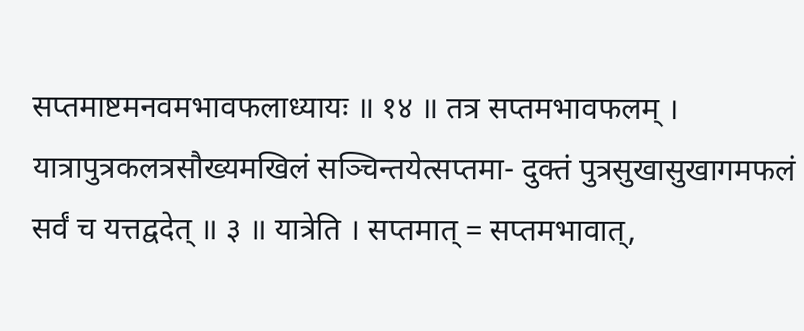सप्तमाष्टमनवमभावफलाध्यायः ॥ १४ ॥ तत्र सप्तमभावफलम् । यात्रापुत्रकलत्रसौख्यमखिलं सञ्चिन्तयेत्सप्तमा- दुक्तं पुत्रसुखासुखागमफलं सर्वं च यत्तद्वदेत् ॥ ३ ॥ यात्रेति । सप्तमात् = सप्तमभावात्,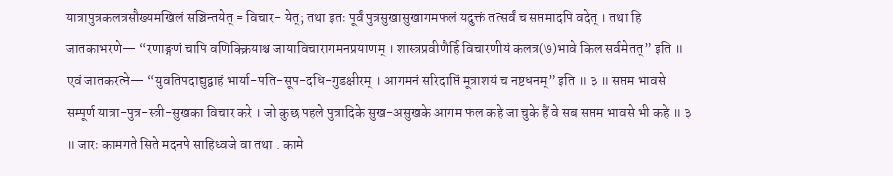यात्रापुत्रकलत्रसौख्यमखिलं सञ्चिन्तयेत् = विचार- येत्; तथा इतः पूर्वं पुत्रसुखासुखागमफलं यदुक्तं तत्सर्वं च सप्तमादपि वदेत् । तथा हि जातकाभरणे— “रणाङ्गणं चापि वणिक्क्रियाश्च जायाविचारागमनप्रयाणम् । शास्त्रप्रवीणैर्हि विचारणीयं कलत्र(७)भावे किल सर्वमेतत्” इति ॥ एवं जातकरत्ने— “युवतिपदाद्युद्वाहं भार्या-पति-सूप-दधि-गुडक्षीरम् । आगमनं सरिदाप्तिं मूत्राशयं च नष्टधनम्” इति ॥ ३ ॥ सप्तम भावसे सम्पूर्ण यात्रा-पुत्र-स्त्री-सुखका विचार करे । जो कुछ पहले पुत्रादिके सुख-असुखके आगम फल कहे जा चुके हैं वे सब सप्तम भावसे भी कहे ॥ ३ ॥ जारः कामगते सिते मदनपे साहिध्वजे वा तथा . कामे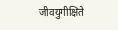जीवयुगीक्षिते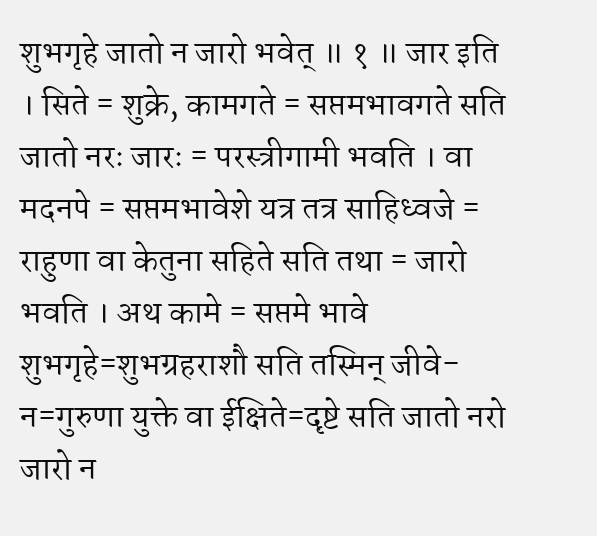शुभगृहे जातो न जारो भवेत् ॥ १ ॥ जार इति । सिते = शुक्रे, कामगते = सप्तमभावगते सति जातो नरः जारः = परस्त्रीगामी भवति । वा मदनपे = सप्तमभावेशे यत्र तत्र साहिध्वजे = राहुणा वा केतुना सहिते सति तथा = जारो भवति । अथ कामे = सप्तमे भावे शुभगृहे=शुभग्रहराशौ सति तस्मिन् जीवे- न=गुरुणा युक्ते वा ईक्षिते=दृष्टे सति जातो नरो जारो न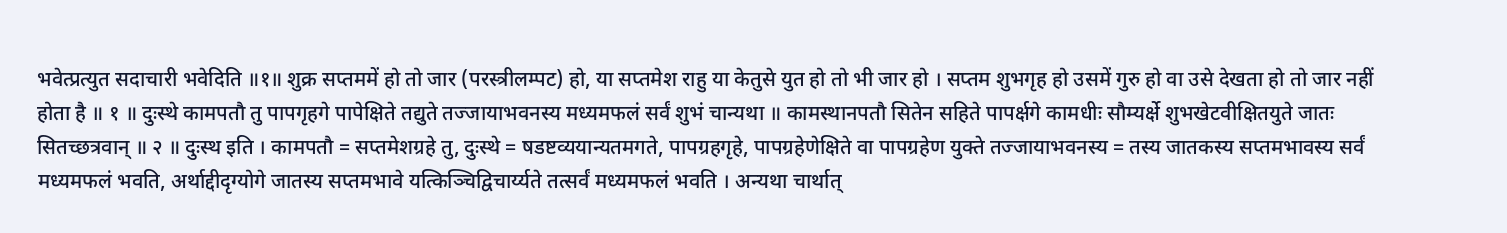भवेत्प्रत्युत सदाचारी भवेदिति ॥१॥ शुक्र सप्तममें हो तो जार (परस्त्रीलम्पट) हो, या सप्तमेश राहु या केतुसे युत हो तो भी जार हो । सप्तम शुभगृह हो उसमें गुरु हो वा उसे देखता हो तो जार नहीं होता है ॥ १ ॥ दुःस्थे कामपतौ तु पापगृहगे पापेक्षिते तद्युते तज्जायाभवनस्य मध्यमफलं सर्वं शुभं चान्यथा ॥ कामस्थानपतौ सितेन सहिते पापर्क्षगे कामधीः सौम्यर्क्षे शुभखेटवीक्षितयुते जातः सितच्छत्रवान् ॥ २ ॥ दुःस्थ इति । कामपतौ = सप्तमेशग्रहे तु, दुःस्थे = षडष्टव्ययान्यतमगते, पापग्रहगृहे, पापग्रहेणेक्षिते वा पापग्रहेण युक्ते तज्जायाभवनस्य = तस्य जातकस्य सप्तमभावस्य सर्वं मध्यमफलं भवति, अर्थाद्दीदृग्योगे जातस्य सप्तमभावे यत्किञ्चिद्विचार्य्यते तत्सर्वं मध्यमफलं भवति । अन्यथा चार्थात्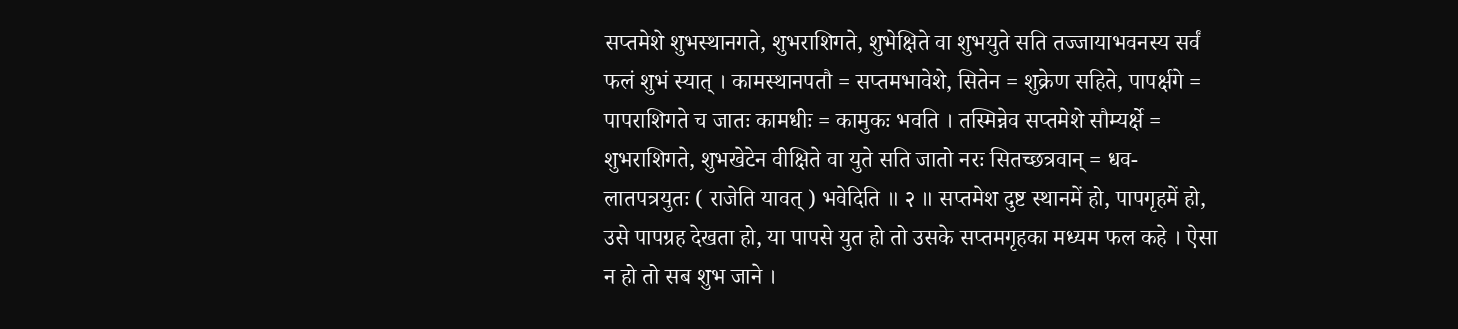सप्तमेशे शुभस्थानगते, शुभराशिगते, शुभेक्षिते वा शुभयुते सति तज्जायाभवनस्य सर्वं फलं शुभं स्यात् । कामस्थानपतौ = सप्तमभावेशे, सितेन = शुक्रेण सहिते, पापर्क्षगे = पापराशिगते च जातः कामधीः = कामुकः भवति । तस्मिन्नेव सप्तमेशे सौम्यर्क्षे = शुभराशिगते, शुभखेटेन वीक्षिते वा युते सति जातो नरः सितच्छत्रवान् = धव- लातपत्रयुतः ( राजेति यावत् ) भवेदिति ॥ २ ॥ सप्तमेश दुष्ट स्थानमें हो, पापगृहमें हो, उसे पापग्रह देखता हो, या पापसे युत हो तो उसके सप्तमगृहका मध्यम फल कहे । ऐसा न हो तो सब शुभ जाने ।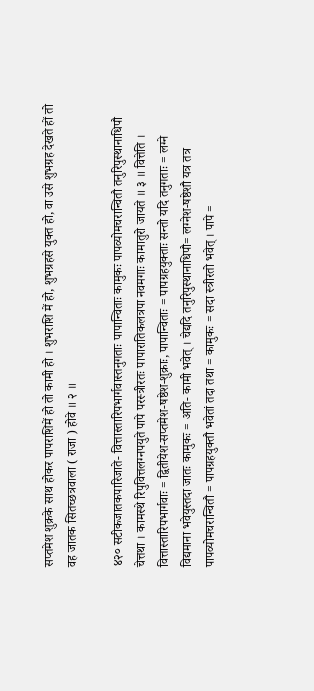सप्तमेश शुक्रके साथ होकर पापराशिमें हो तो कामी हो । शुभराशि में हो, शुभग्रहसे युक्त हो, वा उसे शुभग्रह देखते हों तो वह जातक सितच्छत्रवाला ( राजा ) होवे ॥ २ ॥

४२० सटीकजातकपारिजाते- वित्तास्तारिपभार्गवास्तनुगताः पापान्विताः कामुकः पापव्योमचरान्वितौ तनुरिपुस्थानाधिपौ चेत्तथा । कामस्थे रिपुवित्तलग्नपयुते पापे परस्त्रीरतः पापारातिकलत्रपा नवमगाः कामातुरो जायते ॥ ३ ॥ वित्तेति । वित्तास्तारिपभार्गवाः = द्वितीयेश-सप्तमेश-षष्ठेश-शुक्राः, पापान्विताः = पापग्रहयुक्ताः सन्तो यदि तनुगताः = लग्ने विद्यमाना भवेयुस्तदा जातः कामुकः = अति- कामी भवेत् । चेद्यदि तनुरिपुस्थानाधिपौ= लग्नेश-षष्ठेशौ यत्र तत्र पापव्योमचरान्वितौ = पापग्रहयुक्तौ भवेतां तदा तथा = कामुकः = सदा स्त्रीरतो भवेत् । पापे =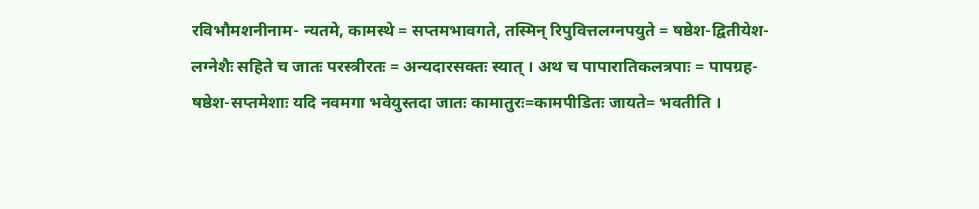रविभौमशनीनाम- न्यतमे, कामस्थे = सप्तमभावगते, तस्मिन् रिपुवित्तलग्नपयुते = षष्ठेश-द्वितीयेश-लग्नेशैः सहिते च जातः परस्त्रीरतः = अन्यदारसक्तः स्यात् । अथ च पापारातिकलत्रपाः = पापग्रह-षष्ठेश-सप्तमेशाः यदि नवमगा भवेयुस्तदा जातः कामातुरः=कामपीडितः जायते= भवतीति ।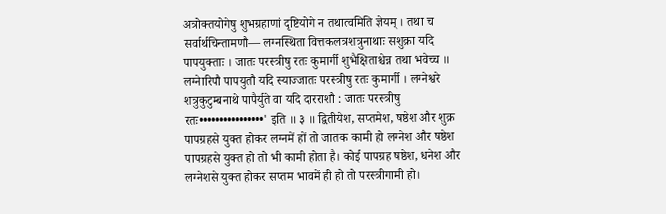अत्रोक्तयोगेषु शुभग्रहाणां दृष्टियोगे न तथात्वमिति ज्ञेयम् । तथा च सर्वार्थचिन्तामणौ— लग्नस्थिता वित्तकलत्रशत्रुनाथाः सशुक्रा यदि पापयुक्ताः । जातः परस्त्रीषु रतः कुमार्गी शुभैक्षिताश्चेन्न तथा भवेच्च ॥ लग्नेारिपौ पापयुतौ यदि स्याज्जातः परस्त्रीषु रतः कुमार्गी । लग्नेश्वरे शत्रुकुटुम्बनाथे पापैर्युते वा यदि दारराशौ : जातः परस्त्रीषु रतः••••••••••••••••' इति ॥ ३ ॥ द्वितीयेश, सप्तमेश, षष्ठेश और शुक्र पापग्रहसे युक्त होकर लग्नमें हों तो जातक कामी हो लग्नेश और षष्ठेश पापग्रहसे युक्त हो तो भी कामी होता है। कोई पापग्रह षष्ठेश, धनेश और लग्नेशसे युक्त होकर सप्तम भावमें ही हो तो परस्त्रीगामी हो।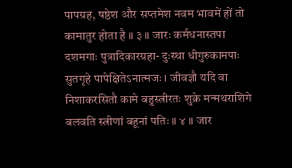पापग्रह, षष्ठेश और सप्तमेश नवम भावमें हों तो कामातुर होता है ॥ ३ ॥ जारः कर्मधनास्तपा दशमगाः पुत्रादिकारग्रहा- दुःस्था धीगुरुकामपाः सुतगृहे पापेक्षितेऽनात्मजः । जीवज्ञौ यदि वा निशाकरसितौ कामे बहुस्त्रीरतः शुक्रे मन्मथराशिगे बलवति स्त्रीणां बहूनां पतिः ॥ ४ ॥ जार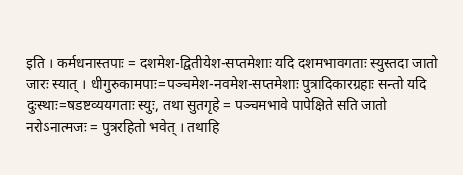इति । कर्मधनास्तपाः = दशमेश-द्वितीयेश-सप्तमेशाः यदि दशमभावगताः स्युस्तदा जातो जारः स्यात् । धीगुरुकामपाः=पञ्चमेश-नवमेश-सप्तमेशाः पुत्रादिकारग्रहाः सन्तो यदि दुःस्थाः=षडष्टव्ययगताः स्युः, तथा सुतगृहे = पञ्चमभावे पापेक्षिते सति जातो नरोऽनात्मजः = पुत्ररहितो भवेत् । तथाहि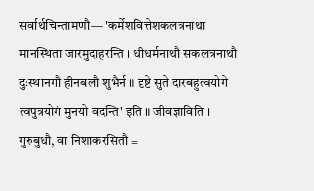सर्वार्थचिन्तामणौ— 'कर्मेशवित्तेशकलत्रनाथा मानस्थिता जारमुदाहरन्ति । धीधर्मनाथौ सकलत्रनाथौ दुःस्थानगौ हीनबलौ शुभैर्न ॥ दृष्टे सुते दारबहुत्वयोगे त्वपुत्रयोगं मुनयो वदन्ति' इति ॥ जीवज्ञाविति । गुरुबुधौ, वा निशाकरसितौ =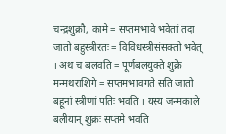चन्द्रशुक्रौ, कामे = सप्तमभावे भवेतां तदा जातो बहुस्त्रीरतः = विविधस्त्रीसंसक्तो भवेत् । अथ च बलवति = पूर्णबलयुक्ते शुक्रे मन्मथराशिगे = सप्तमभावगते सति जातो बहूनां स्त्रीणां पतिः भवति । यस्य जन्मकाले बलीयान् शुक्रः सप्तमे भवति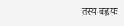तस्य बह्वयः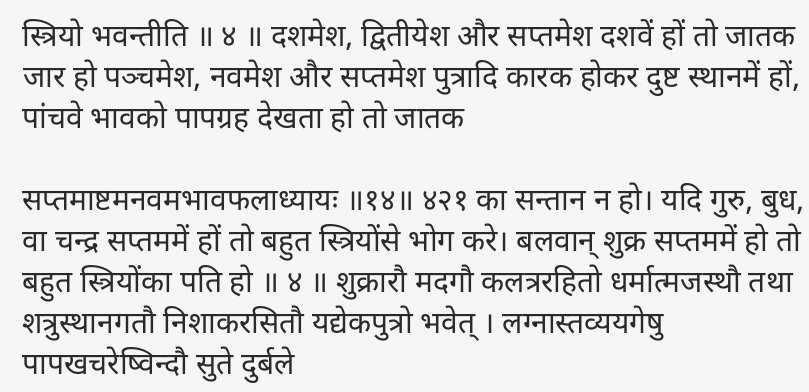स्त्रियो भवन्तीति ॥ ४ ॥ दशमेश, द्वितीयेश और सप्तमेश दशवें हों तो जातक जार हो पञ्चमेश, नवमेश और सप्तमेश पुत्रादि कारक होकर दुष्ट स्थानमें हों, पांचवे भावको पापग्रह देखता हो तो जातक

सप्तमाष्टमनवमभावफलाध्यायः ॥१४॥ ४२१ का सन्तान न हो। यदि गुरु, बुध, वा चन्द्र सप्तममें हों तो बहुत स्त्रियोंसे भोग करे। बलवान् शुक्र सप्तममें हो तो बहुत स्त्रियोंका पति हो ॥ ४ ॥ शुक्रारौ मदगौ कलत्ररहितो धर्मात्मजस्थौ तथा शत्रुस्थानगतौ निशाकरसितौ यद्येकपुत्रो भवेत् । लग्नास्तव्ययगेषु पापखचरेष्विन्दौ सुते दुर्बले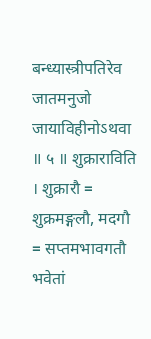बन्ध्यास्त्रीपतिरेव जातमनुजो जायाविहीनोऽथवा ॥ ५ ॥ शुक्राराविति । शुक्रारौ = शुक्रमङ्गलौ, मदगौ = सप्तमभावगतौ भवेतां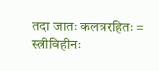तदा जातः कलत्ररहितः = स्त्रीविहीनः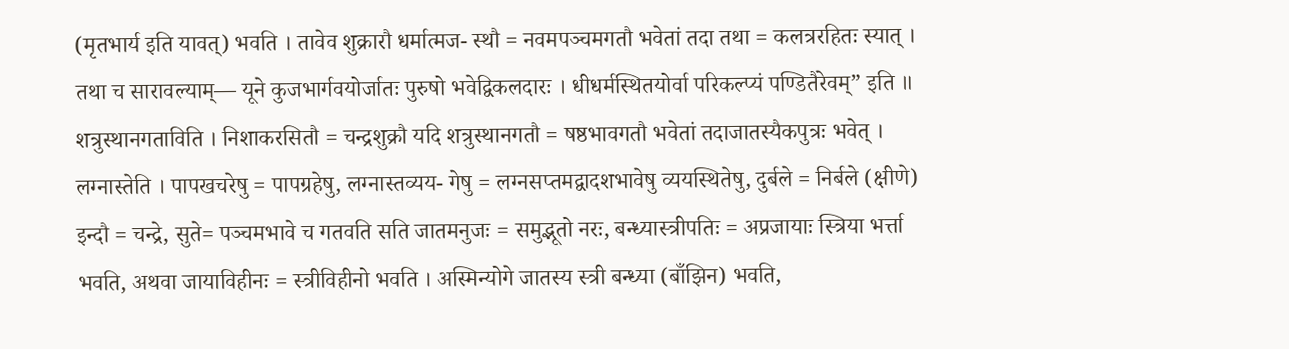(मृतभार्य इति यावत्) भवति । तावेव शुक्रारौ धर्मात्मज- स्थौ = नवमपञ्चमगतौ भवेतां तदा तथा = कलत्ररहितः स्यात् । तथा च सारावल्याम्— यूने कुजभार्गवयोर्जातः पुरुषो भवेद्विकलदारः । धीधर्मस्थितयोर्वा परिकल्प्यं पण्डितैरेवम्” इति ॥ शत्रुस्थानगताविति । निशाकरसितौ = चन्द्रशुक्रौ यदि शत्रुस्थानगतौ = षष्ठभावगतौ भवेतां तदाजातस्यैकपुत्रः भवेत् । लग्नास्तेति । पापखचरेषु = पापग्रहेषु, लग्नास्तव्यय- गेषु = लग्नसप्तमद्वादशभावेषु व्ययस्थितेषु, दुर्बले = निर्बले (क्षीणे) इन्दौ = चन्द्रे, सुते= पञ्चमभावे च गतवति सति जातमनुजः = समुद्भूतो नरः, बन्ध्यास्त्रीपतिः = अप्रजायाः स्त्रिया भर्त्ता भवति, अथवा जायाविहीनः = स्त्रीविहीनो भवति । अस्मिन्योगे जातस्य स्त्री बन्ध्या (बाँझिन) भवति,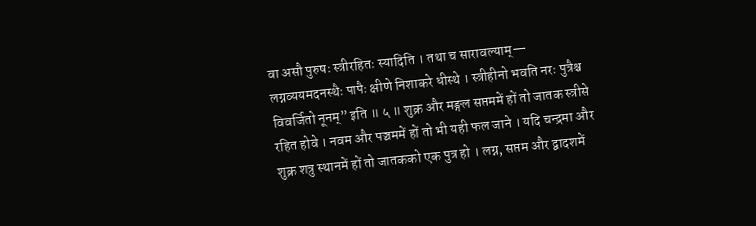वा असौ पुरुषः स्त्रीरहितः स्यादिति । तथा च सारावल्याम्— लग्नव्ययमदनस्थैः पापैः क्षीणे निशाकरे धीस्थे । स्त्रीहीनो भवति नरः पुत्रैश्च विवर्जितो नूनम्” इति ॥ ५ ॥ शुक्र और मङ्गल सप्तममें हों तो जातक स्त्रीसे रहित होवे । नवम और पञ्चममें हों तो भी यही फल जाने । यदि चन्द्रमा और शुक्र शत्रु स्थानमें हों तो जातकको एक पुत्र हो । लग्न, सप्तम और द्वादशमें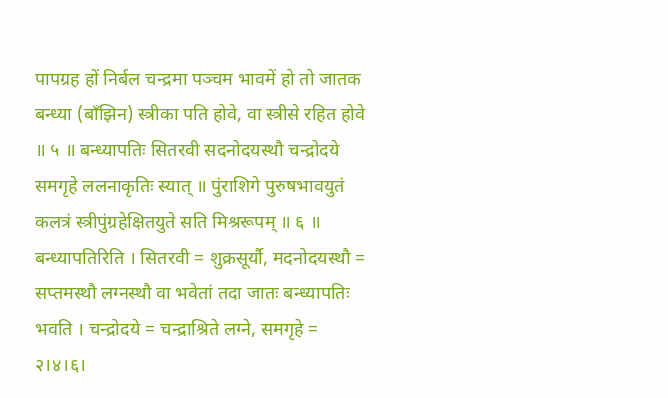पापग्रह हों निर्बल चन्द्रमा पञ्चम भावमें हो तो जातक बन्ध्या (बाँझिन) स्त्रीका पति होवे, वा स्त्रीसे रहित होवे ॥ ५ ॥ बन्ध्यापतिः सितरवी सदनोदयस्थौ चन्द्रोदये समगृहे ललनाकृतिः स्यात् ॥ पुंराशिगे पुरुषभावयुतं कलत्रं स्त्रीपुंग्रहेक्षितयुते सति मिश्ररूपम् ॥ ६ ॥ बन्ध्यापतिरिति । सितरवी = शुक्रसूर्यौ, मदनोदयस्थौ = सप्तमस्थौ लग्नस्थौ वा भवेतां तदा जातः बन्ध्यापतिः भवति । चन्द्रोदये = चन्द्राश्रिते लग्ने, समगृहे = २।४।६।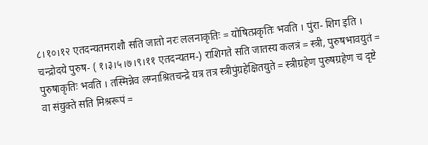८।१०।१२ एतदन्यतमराशौ सति जातो नरः ललनाकृतिः = योषित्प्रकृतिः भवति । पुंरा- शिग इति । चन्द्रोदये पुरुष- ( १।३।५।७।९।११ एतदन्यतम-) राशिगते सति जातस्य कलत्रं = स्त्री, पुरुषभावयुतं = पुरुषाकृतिः भवति । तस्मिन्नेव लग्नाश्रितचन्द्रे यत्र तत्र स्त्रीपुंग्रहेक्षितयुते = स्त्रीग्रहेण पुरुषग्रहेण च दृष्टे वा संयुक्ते सति मिश्ररूपं =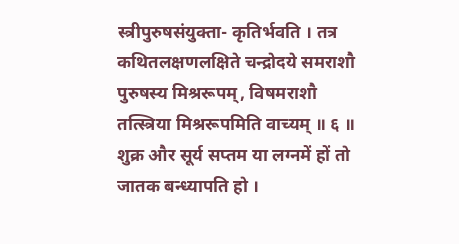स्त्रीपुरुषसंयुक्ता- कृतिर्भवति । तत्र कथितलक्षणलक्षिते चन्द्रोदये समराशौ पुरुषस्य मिश्ररूपम्, विषमराशौ तत्स्त्रिया मिश्ररूपमिति वाच्यम् ॥ ६ ॥ शुक्र और सूर्य सप्तम या लग्नमें हों तो जातक बन्ध्यापति हो ।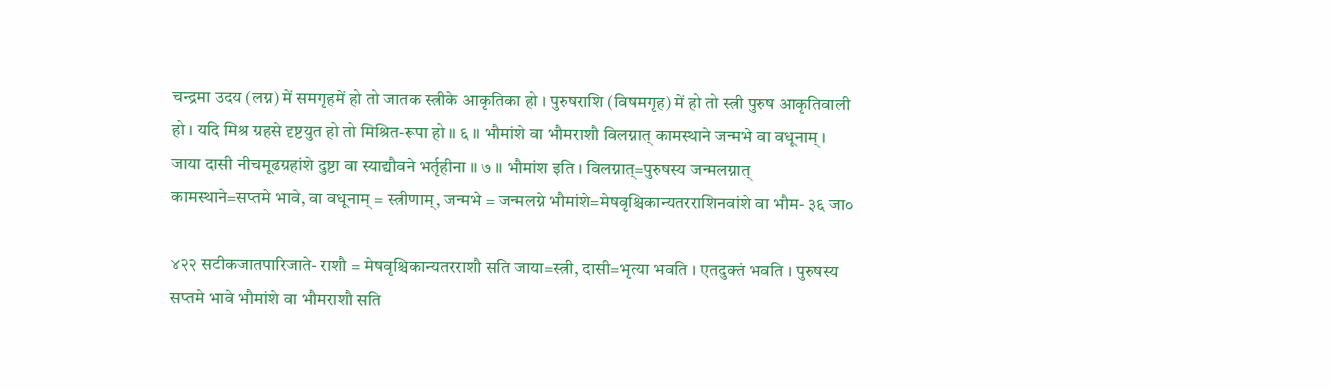चन्द्रमा उदय (लग्न) में समगृहमें हो तो जातक स्त्रीके आकृतिका हो । पुरुषराशि (विषमगृह) में हो तो स्त्री पुरुष आकृतिवाली हो । यदि मिश्र ग्रहसे दृष्टयुत हो तो मिश्रित-रूपा हो ॥ ६ ॥ भौमांशे वा भौमराशौ विलग्नात् कामस्थाने जन्मभे वा वधूनाम् । जाया दासी नीचमूढग्रहांशे दुष्टा वा स्याद्यौवने भर्तृहीना ॥ ७ ॥ भौमांश इति । विलग्नात्=पुरुषस्य जन्मलग्नात् कामस्थाने=सप्तमे भावे, वा वधूनाम् = स्त्रीणाम्, जन्मभे = जन्मलग्ने भौमांशे=मेषवृश्चिकान्यतरराशिनवांशे वा भौम- ३६ जा०

४२२ सटीकजातपारिजाते- राशौ = मेषवृश्चिकान्यतरराशौ सति जाया=स्त्री, दासी=भृत्या भवति । एतदुक्तं भवति । पुरुषस्य सप्तमे भावे भौमांशे वा भौमराशौ सति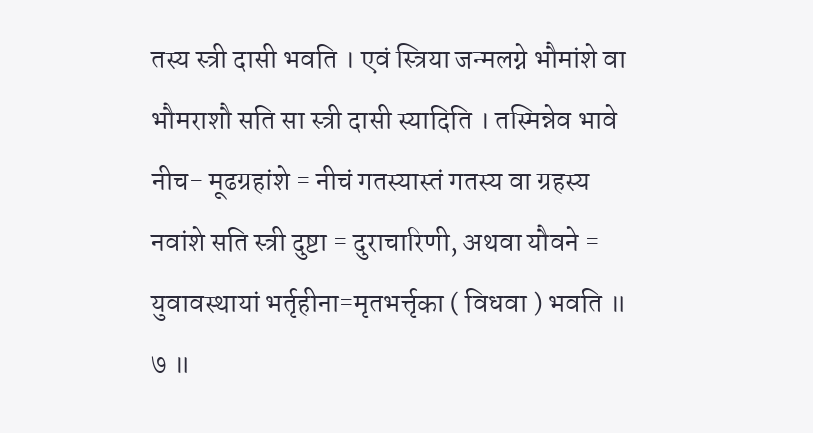तस्य स्त्री दासी भवति । एवं स्त्रिया जन्मलग्ने भौमांशे वा भौमराशौ सति सा स्त्री दासी स्यादिति । तस्मिन्नेव भावे नीच- मूढग्रहांशे = नीचं गतस्यास्तं गतस्य वा ग्रहस्य नवांशे सति स्त्री दुष्टा = दुराचारिणी, अथवा यौवने = युवावस्थायां भर्तृहीना=मृतभर्त्तृका ( विधवा ) भवति ॥ ७ ॥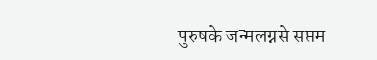पुरुषके जन्मलग्नसे सप्तम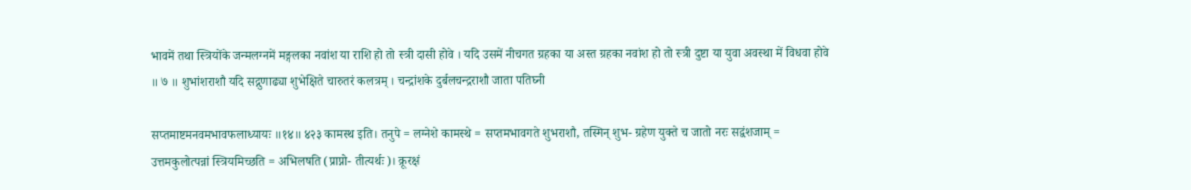भावमें तथा स्त्रियोंके जन्मलग्नमें मङ्गलका नवांश या राशि हो तो स्त्री दासी होवे । यदि उसमें नीचगत ग्रहका या अस्त ग्रहका नवांश हो तो स्त्री दुष्टा या युवा अवस्था में विधवा होवे ॥ ७ ॥ शुभांशराशौ यदि सद्गुणाढ्या शुभेक्षिते चारुतरं कलत्रम् । चन्द्रांशके दुर्बलचन्द्रराशौ जाता पतिघ्नी

सप्तमाष्टमनवमभावफलाध्यायः ॥१४॥ ४२३ कामस्थ इति। तनुपे = लग्नेशे कामस्थे = सप्तमभावगते शुभराशौ, तस्मिन् शुभ- ग्रहेण युक्ते च जातो नरः सद्वंशजाम् = उत्तमकुलोत्पन्नां स्त्रियमिच्छति = अभिलषति (प्राप्नो- तीत्यर्थः)। क्रूरक्षं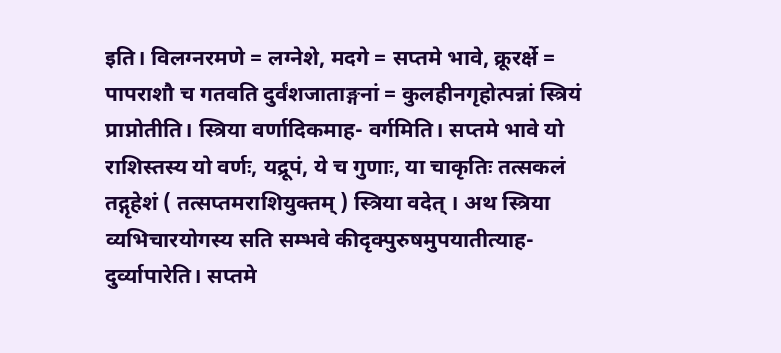इति। विलग्नरमणे = लग्नेशे, मदगे = सप्तमे भावे, क्रूरर्क्षे = पापराशौ च गतवति दुर्वंशजाताङ्गनां = कुलहीनगृहोत्पन्नां स्त्रियं प्राप्नोतीति। स्त्रिया वर्णादिकमाह- वर्गमिति। सप्तमे भावे यो राशिस्तस्य यो वर्णः, यद्रूपं, ये च गुणाः, या चाकृतिः तत्सकलं तद्गृहेशं ( तत्सप्तमराशियुक्तम् ) स्त्रिया वदेत् । अथ स्त्रिया व्यभिचारयोगस्य सति सम्भवे कीदृक्पुरुषमुपयातीत्याह-दुर्व्यापारेति। सप्तमे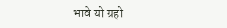भावे यो ग्रहो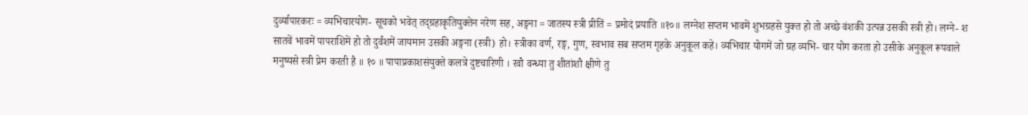दुर्व्यापारकरः = व्यभिचारयोग- सूचको भवेत् तद्ग्रहाकृतियुक्तेन नरेण सह, अङ्गना = जातस्य स्त्री प्रीतिं = प्रमोदं प्रयाति ॥१०॥ लग्नेश सप्तम भावमें शुभग्रहसे युक्त हो तो अच्छे वंशकी उत्पन्न उसकी स्त्री हो। लग्ने- श सातवें भावमें पापराशिमें हो तो दुर्वंशमें जायमान उसकी अङ्गना (स्त्री) हो। स्त्रीका वर्ण, रङ्ग, गुण, स्वभाव सब सप्तम गृहके अनुकूल कहे। व्यभिचार योगमें जो ग्रह व्यभि- चार योग करता हो उसीके अनुकूल रूपवाले मनुष्यसे स्त्री प्रेम करती है ॥ १० ॥ पापाप्रकाशसंयुक्ते कलत्रे दुष्टचारिणी । रवौ वन्ध्या तु शीतांशौ क्षीणे तु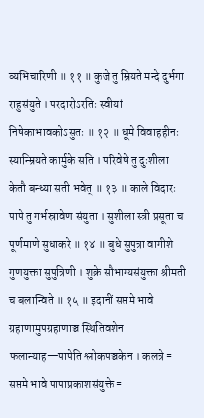व्यभिचारिणी ॥ ११ ॥ कुजे तु म्रियते मन्दे दुर्भगा राहुसंयुते । परदारोऽरतिः स्वीयां निषेकाभावकोऽसुतः ॥ १२ ॥ धूमे विवाहहीनः स्यान्म्रियते कार्मुके सति । परिवेषे तु दुःशीला केतौ बन्ध्या सती भवेत् ॥ १३ ॥ काले विदारः पापे तु गर्भस्रावेण संयुता । सुशीला स्त्री प्रसूता च पूर्णमाणे सुधाकरे ॥ १४ ॥ बुधे सुपुत्रा वागीशे गुणयुक्ता सुपुत्रिणी । शुक्रे सौभाग्यसंयुक्ता श्रीमती च बलान्विते ॥ १५ ॥ इदानीं सप्तमे भावे ग्रहाणामुपग्रहाणाञ्च स्थितिवशेन फलान्याह—पापेति श्लोकपञ्चकेन । कलत्रे = सप्तमे भावे पापाप्रकाशसंयुक्ते =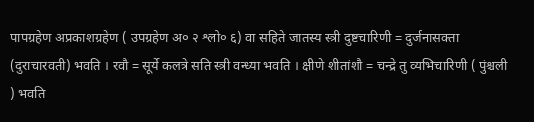पापग्रहेण अप्रकाशग्रहेण ( उपग्रहेण अ० २ श्लो० ६) वा सहिते जातस्य स्त्री दुष्टचारिणी = दुर्जनासक्ता (दुराचारवती) भवति । रवौ = सूर्ये कलत्रे सति स्त्री वन्ध्या भवति । क्षीणे शीतांशौ = चन्द्रे तु व्यभिचारिणी ( पुंश्चली ) भवति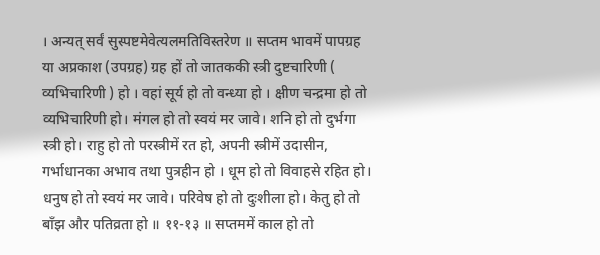। अन्यत् सर्वं सुस्पष्टमेवेत्यलमतिविस्तरेण ॥ सप्तम भावमें पापग्रह या अप्रकाश (उपग्रह) ग्रह हों तो जातककी स्त्री दुष्टचारिणी ( व्यभिचारिणी ) हो । वहां सूर्य हो तो वन्ध्या हो । क्षीण चन्द्रमा हो तो व्यभिचारिणी हो। मंगल हो तो स्वयं मर जावे। शनि हो तो दुर्भगा स्त्री हो। राहु हो तो परस्त्रीमें रत हो, अपनी स्त्रीमें उदासीन, गर्भाधानका अभाव तथा पुत्रहीन हो । धूम हो तो विवाहसे रहित हो। धनुष हो तो स्वयं मर जावे। परिवेष हो तो दुःशीला हो। केतु हो तो बाँझ और पतिव्रता हो ॥ ११-१३ ॥ सप्तममें काल हो तो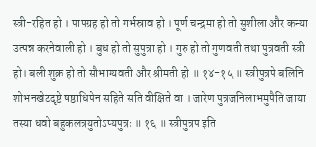स्त्री-रहित हो । पापग्रह हो तो गर्भस्राव हो । पूर्ण चन्द्रमा हो तो सुशीला और कन्या उत्पन्न करनेवाली हो । बुध हो तो सुपुत्रा हो । गुरु हो तो गुणवती तथा पुत्रवती स्त्री हो। बली शुक्र हो तो सौभाग्यवती और श्रीमती हो ॥ १४-१५ ॥ स्त्रीपुत्रपे बलिनि शोभनखेटदृष्टे षष्ठाधिपेन सहिते सति वीक्षिते वा । जारेण पुत्रजनिलाभमुपैति जाया तस्या धवो बहुकलत्रयुतोऽप्यपुत्रः ॥ १६ ॥ स्त्रीपुत्रप इति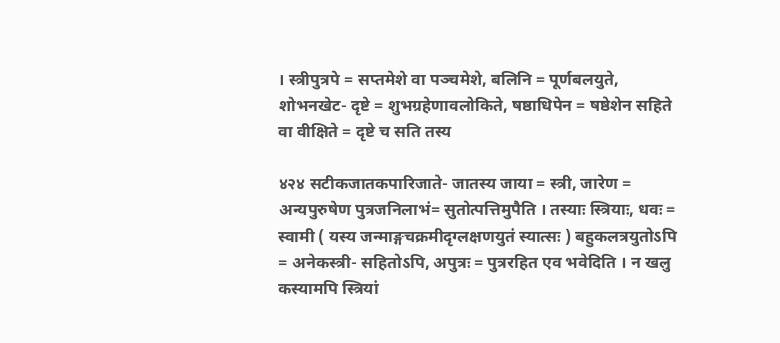। स्त्रीपुत्रपे = सप्तमेशे वा पञ्चमेशे, बलिनि = पूर्णबलयुते, शोभनखेट- दृष्टे = शुभग्रहेणावलोकिते, षष्ठाधिपेन = षष्ठेशेन सहिते वा वीक्षिते = दृष्टे च सति तस्य

४२४ सटीकजातकपारिजाते- जातस्य जाया = स्त्री, जारेण = अन्यपुरुषेण पुत्रजनिलाभं= सुतोत्पत्तिमुपैति । तस्याः स्त्रियाः, धवः = स्वामी ( यस्य जन्माङ्गचक्रमीदृग्लक्षणयुतं स्यात्सः ) बहुकलत्रयुतोऽपि = अनेकस्त्री- सहितोऽपि, अपुत्रः = पुत्ररहित एव भवेदिति । न खलु कस्यामपि स्त्रियां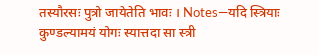तस्यौरसः पुत्रो जायेतेति भावः । Notes—यदि स्त्रियाः कुण्डल्यामयं योगः स्यात्तदा सा स्त्री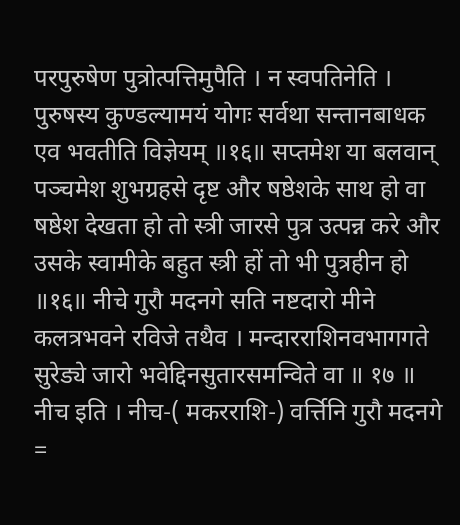परपुरुषेण पुत्रोत्पत्तिमुपैति । न स्वपतिनेति । पुरुषस्य कुण्डल्यामयं योगः सर्वथा सन्तानबाधक एव भवतीति विज्ञेयम् ॥१६॥ सप्तमेश या बलवान् पञ्चमेश शुभग्रहसे दृष्ट और षष्ठेशके साथ हो वा षष्ठेश देखता हो तो स्त्री जारसे पुत्र उत्पन्न करे और उसके स्वामीके बहुत स्त्री हों तो भी पुत्रहीन हो ॥१६॥ नीचे गुरौ मदनगे सति नष्टदारो मीने कलत्रभवने रविजे तथैव । मन्दारराशिनवभागगते सुरेड्ये जारो भवेद्दिनसुतारसमन्विते वा ॥ १७ ॥ नीच इति । नीच-( मकरराशि-) वर्त्तिनि गुरौ मदनगे =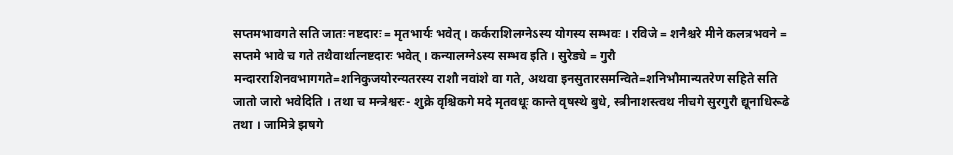सप्तमभावगते सति जातः नष्टदारः = मृतभार्यः भवेत् । कर्कराशिलग्नेऽस्य योगस्य सम्भवः । रविजे = शनैश्चरे मीने कलत्रभवने = सप्तमे भावे च गते तथैवार्थात्नष्टदारः भवेत् । कन्यालग्नेऽस्य सम्भव इति । सुरेड्ये = गुरौ मन्दारराशिनवभागगते=शनिकुजयोरन्यतरस्य राशौ नवांशे वा गते, अथवा इनसुतारसमन्विते=शनिभौमान्यतरेण सहिते सति जातो जारो भवेदिति । तथा च मन्त्रेश्वरः- शुक्रे वृश्चिकगे मदे मृतवधूः कान्ते वृषस्थे बुधे, स्त्रीनाशस्त्वथ नीचगे सुरगुरौ द्यूनाधिरूढे तथा । जामित्रे झषगे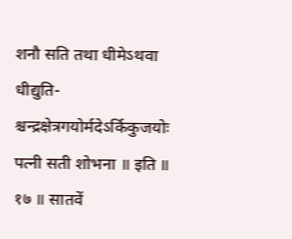शनौ सति तथा धीमेऽथवा धीद्युति- श्चन्द्रक्षेत्रगयोर्मदेऽर्किकुजयोः पत्नी सती शोभना ॥ इति ॥ १७ ॥ सातवें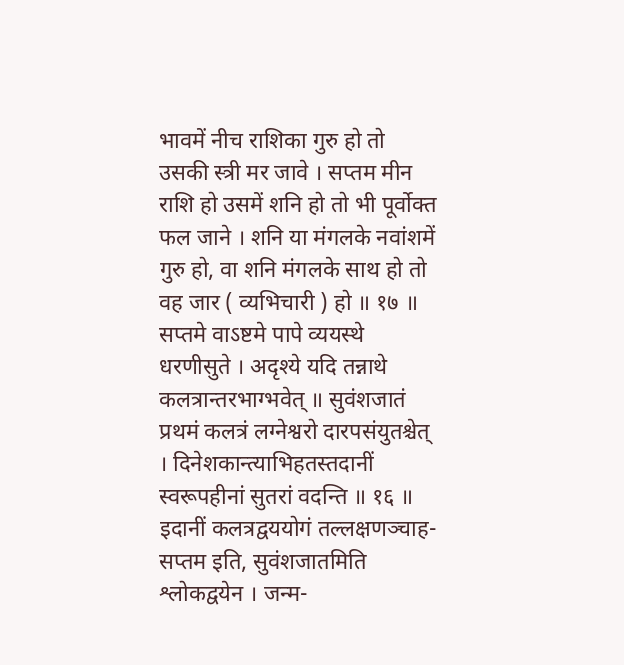भावमें नीच राशिका गुरु हो तो उसकी स्त्री मर जावे । सप्तम मीन राशि हो उसमें शनि हो तो भी पूर्वोक्त फल जाने । शनि या मंगलके नवांशमें गुरु हो, वा शनि मंगलके साथ हो तो वह जार ( व्यभिचारी ) हो ॥ १७ ॥ सप्तमे वाऽष्टमे पापे व्ययस्थे धरणीसुते । अदृश्ये यदि तन्नाथे कलत्रान्तरभाग्भवेत् ॥ सुवंशजातं प्रथमं कलत्रं लग्नेश्वरो दारपसंयुतश्चेत् । दिनेशकान्त्याभिहतस्तदानीं स्वरूपहीनां सुतरां वदन्ति ॥ १६ ॥ इदानीं कलत्रद्वययोगं तल्लक्षणञ्चाह- सप्तम इति, सुवंशजातमिति श्लोकद्वयेन । जन्म-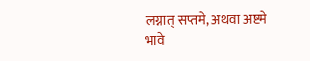लग्नात् सप्तमे, अथवा अष्टमे भावे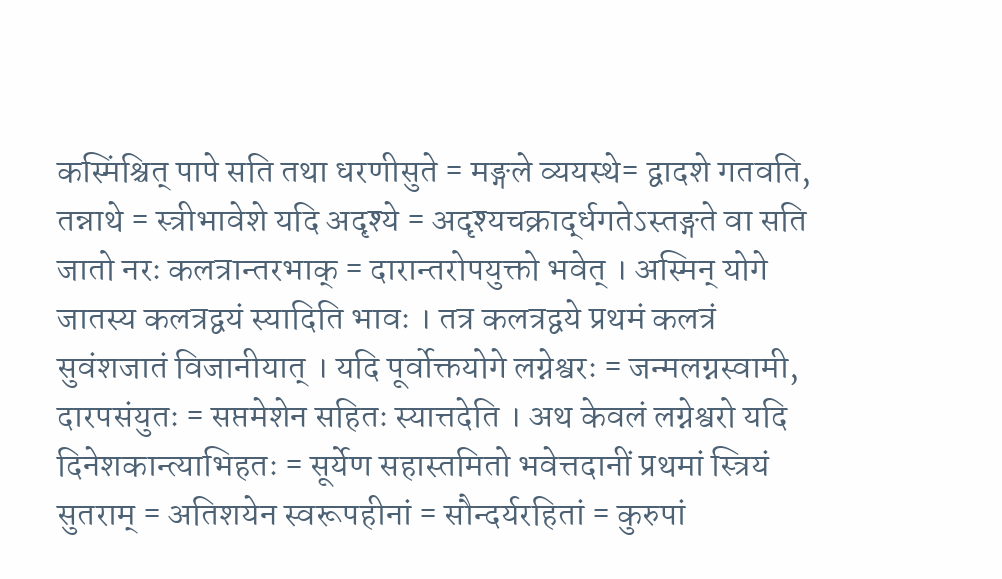कस्मिंश्चित् पापे सति तथा धरणीसुते = मङ्गले व्ययस्थे= द्वादशे गतवति, तन्नाथे = स्त्रीभावेशे यदि अदृश्ये = अदृश्यचक्रार्द्धगतेऽस्तङ्गते वा सति जातो नरः कलत्रान्तरभाक् = दारान्तरोपयुक्तो भवेत् । अस्मिन् योगे जातस्य कलत्रद्वयं स्यादिति भावः । तत्र कलत्रद्वये प्रथमं कलत्रं सुवंशजातं विजानीयात् । यदि पूर्वोक्तयोगे लग्नेश्वरः = जन्मलग्नस्वामी, दारपसंयुतः = सप्तमेशेन सहितः स्यात्तदेति । अथ केवलं लग्नेश्वरो यदि दिनेशकान्त्याभिहतः = सूर्येण सहास्तमितो भवेत्तदानीं प्रथमां स्त्रियं सुतराम् = अतिशयेन स्वरूपहीनां = सौन्दर्यरहितां = कुरुपां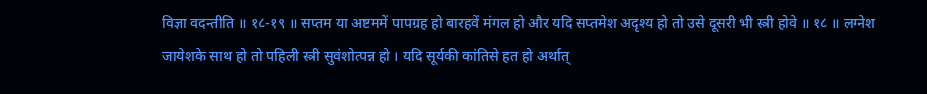विज्ञा वदन्तीति ॥ १८-१९ ॥ सप्तम या अष्टममें पापग्रह हो बारहवें मंगल हो और यदि सप्तमेश अदृश्य हो तो उसे दूसरी भी स्त्री होवे ॥ १८ ॥ लग्नेश जायेशके साथ हो तो पहिली स्त्री सुवंशोत्पन्न हो । यदि सूर्यकी कांतिसे हत हो अर्थात्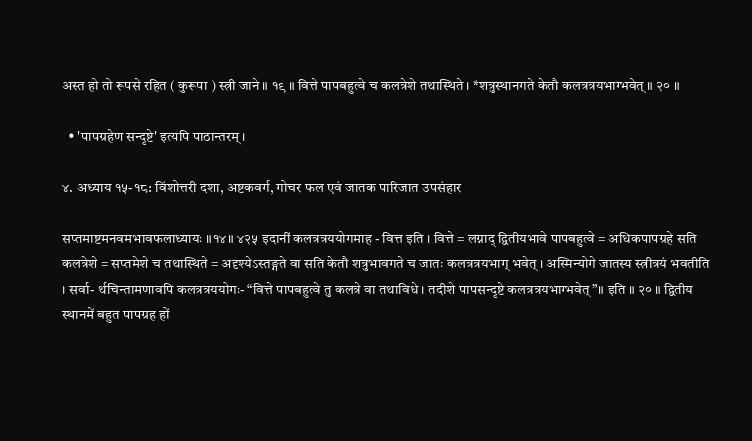अस्त हो तो रूपसे रहित ( कुरूपा ) स्त्री जाने ॥ १९ ॥ वित्ते पापबहुत्वे च कलत्रेशे तथास्थिते । *शत्रुस्थानगते केतौ कलत्रत्रयभाग्भवेत् ॥ २० ॥

  • 'पापग्रहेण सन्दृष्टे' इत्यपि पाठान्तरम् ।

४. अध्याय १५-१८: विंशोत्तरी दशा, अष्टकवर्ग, गोचर फल एवं जातक पारिजात उपसंहार

सप्तमाष्टमनवमभावफलाध्यायः ॥१४॥ ४२५ इदानीं कलत्रत्रययोगमाह - वित्त इति । वित्ते = लग्नाद् द्वितीयभावे पापबहुत्वे = अधिकपापग्रहे सति कलत्रेशे = सप्तमेशे च तथास्थिते = अदृश्येऽस्तङ्गते वा सति केतौ शत्रुभावगते च जातः कलत्रत्रयभाग् भवेत् । अस्मिन्योगे जातस्य स्त्रीत्रयं भवतीति । सर्वा- र्थचिन्तामणावपि कलत्रत्रययोगः- “वित्ते पापबहुत्वे तु कलत्रे वा तथाविधे । तदीशे पापसन्दृष्टे कलत्रत्रयभाग्भवेत्”॥ इति ॥ २० ॥ द्वितीय स्थानमें बहुत पापग्रह हों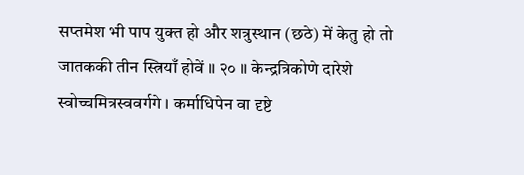सप्तमेश भी पाप युक्त हो और शत्रुस्थान (छठे) में केतु हो तो जातककी तीन स्त्रियाँ होवें ॥ २० ॥ केन्द्रत्रिकोणे दारेशे स्वोच्चमित्रस्ववर्गगे । कर्माधिपेन वा दृष्टे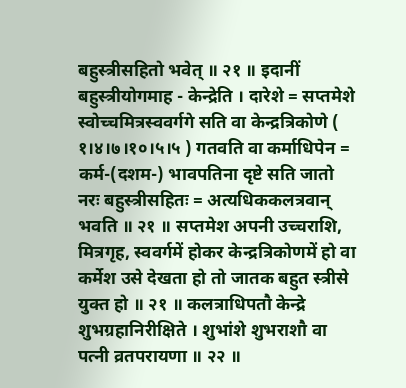बहुस्त्रीसहितो भवेत् ॥ २१ ॥ इदानीं बहुस्त्रीयोगमाह - केन्द्रेति । दारेशे = सप्तमेशे स्वोच्चमित्रस्ववर्गगे सति वा केन्द्रत्रिकोणे ( १।४।७।१०।५।५ ) गतवति वा कर्माधिपेन = कर्म-(दशम-) भावपतिना दृष्टे सति जातो नरः बहुस्त्रीसहितः = अत्यधिककलत्रवान् भवति ॥ २१ ॥ सप्तमेश अपनी उच्चराशि, मित्रगृह, स्ववर्गमें होकर केन्द्रत्रिकोणमें हो वा कर्मेश उसे देखता हो तो जातक बहुत स्त्रीसे युक्त हो ॥ २१ ॥ कलत्राधिपतौ केन्द्रे शुभग्रहानिरीक्षिते । शुभांशे शुभराशौ वा पत्नी व्रतपरायणा ॥ २२ ॥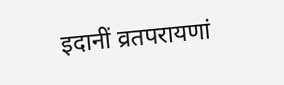इदानीं व्रतपरायणां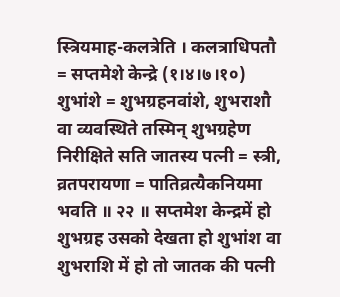स्त्रियमाह-कलत्रेति । कलत्राधिपतौ = सप्तमेशे केन्द्रे (१।४।७।१०) शुभांशे = शुभग्रहनवांशे, शुभराशौ वा व्यवस्थिते तस्मिन् शुभग्रहेण निरीक्षिते सति जातस्य पत्नी = स्त्री, व्रतपरायणा = पातिव्रत्यैकनियमा भवति ॥ २२ ॥ सप्तमेश केन्द्रमें हो शुभग्रह उसको देखता हो शुभांश वा शुभराशि में हो तो जातक की पत्नी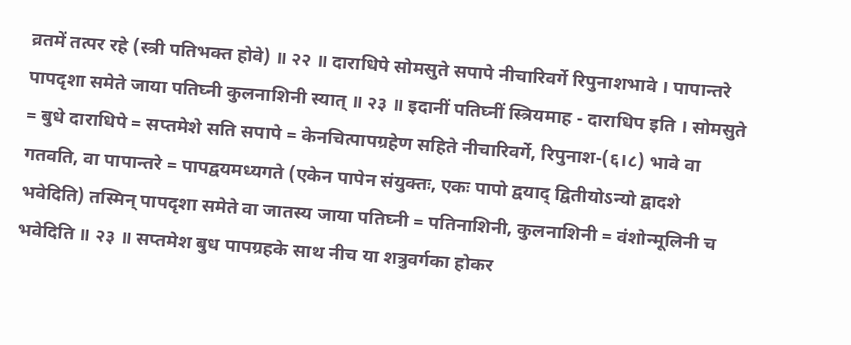व्रतमें तत्पर रहे (स्त्री पतिभक्त होवे) ॥ २२ ॥ दाराधिपे सोमसुते सपापे नीचारिवर्गे रिपुनाशभावे । पापान्तरे पापदृशा समेते जाया पतिघ्नी कुलनाशिनी स्यात् ॥ २३ ॥ इदानीं पतिघ्नीं स्त्रियमाह - दाराधिप इति । सोमसुते = बुधे दाराधिपे = सप्तमेशे सति सपापे = केनचित्पापग्रहेण सहिते नीचारिवर्गे, रिपुनाश-(६।८) भावे वा गतवति, वा पापान्तरे = पापद्वयमध्यगते (एकेन पापेन संयुक्तः, एकः पापो द्वयाद् द्वितीयोऽन्यो द्वादशे भवेदिति) तस्मिन् पापदृशा समेते वा जातस्य जाया पतिघ्नी = पतिनाशिनी, कुलनाशिनी = वंशोन्मूलिनी च भवेदिति ॥ २३ ॥ सप्तमेश बुध पापग्रहके साथ नीच या शत्रुवर्गका होकर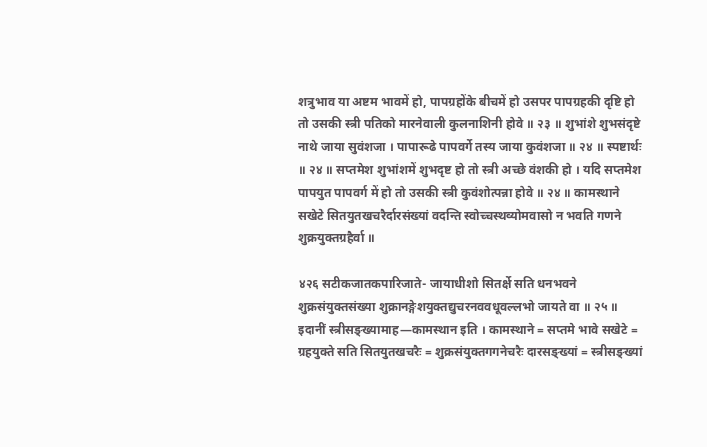शत्रुभाव या अष्टम भावमें हो, पापग्रहोंके बीचमें हो उसपर पापग्रहकी दृष्टि हो तो उसकी स्त्री पतिको मारनेवाली कुलनाशिनी होवे ॥ २३ ॥ शुभांशे शुभसंदृष्टे नाथे जाया सुवंशजा । पापारूढे पापवर्गे तस्य जाया कुवंशजा ॥ २४ ॥ स्पष्टार्थः ॥ २४ ॥ सप्तमेश शुभांशमें शुभदृष्ट हो तो स्त्री अच्छे वंशकी हो । यदि सप्तमेश पापयुत पापवर्ग में हो तो उसकी स्त्री कुवंशोत्पन्ना होवे ॥ २४ ॥ कामस्थाने सखेटे सितयुतखचरैर्दारसंख्यां वदन्ति स्वोच्चस्थव्योमवासो न भवति गणने शुक्रयुक्तग्रहैर्वा ॥

४२६ सटीकजातकपारिजाते- जायाधीशो सितर्क्षे सति धनभवने शुक्रसंयुक्तसंख्या शुक्रानङ्गेशयुक्तद्युचरनववधूवल्लभो जायते वा ॥ २५ ॥ इदानीं स्त्रीसङ्ख्यामाह—कामस्थान इति । कामस्थाने = सप्तमे भावे सखेटे = ग्रहयुक्ते सति सितयुतखचरैः = शुक्रसंयुक्तगगनेचरैः दारसङ्ख्यां = स्त्रीसङ्ख्यां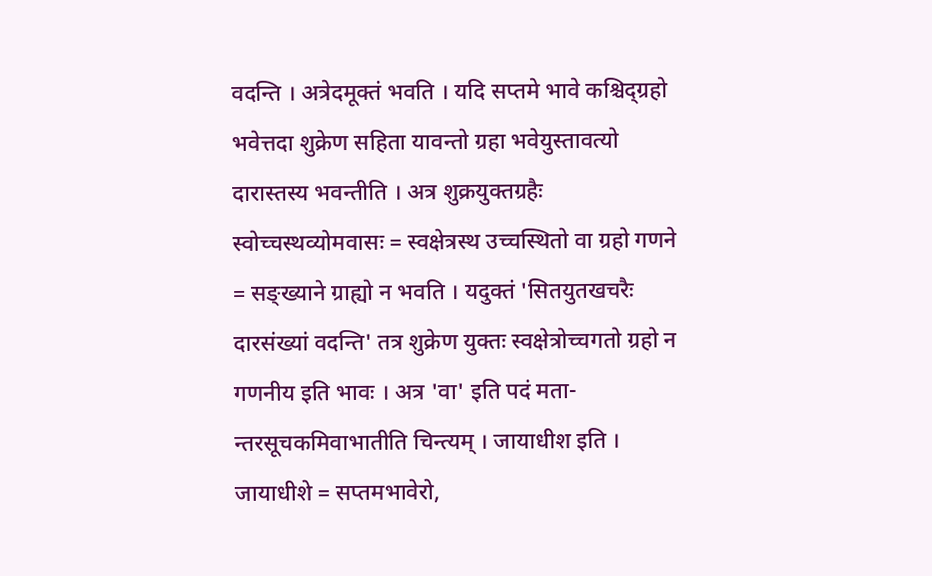वदन्ति । अत्रेदमूक्तं भवति । यदि सप्तमे भावे कश्चिद्ग्रहो भवेत्तदा शुक्रेण सहिता यावन्तो ग्रहा भवेयुस्तावत्यो दारास्तस्य भवन्तीति । अत्र शुक्रयुक्तग्रहैः स्वोच्चस्थव्योमवासः = स्वक्षेत्रस्थ उच्चस्थितो वा ग्रहो गणने = सङ्ख्याने ग्राह्यो न भवति । यदुक्तं 'सितयुतखचरैः दारसंख्यां वदन्ति' तत्र शुक्रेण युक्तः स्वक्षेत्रोच्चगतो ग्रहो न गणनीय इति भावः । अत्र 'वा' इति पदं मता- न्तरसूचकमिवाभातीति चिन्त्यम् । जायाधीश इति । जायाधीशे = सप्तमभावेरो,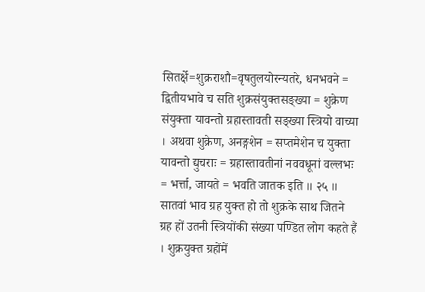सितर्क्षे=शुक्रराशौ=वृषतुलयोरन्यतरे, धनभवने = द्वितीयभावे च सति शुक्रसंयुक्तसङ्ख्या = शुक्रेण संयुक्ता यावन्तो ग्रहास्तावती सङ्ख्या स्त्रियो वाच्या । अथवा शुक्रेण, अनङ्गशेन = सप्तमेशेन च युक्ता यावन्तो द्युचराः = ग्रहास्तावतीनां नववधूनां वल्लभः = भर्त्ता, जायते = भवति जातक इति ॥ २५ ॥ सातवां भाव ग्रह युक्त हो तो शुक्रके साथ जितने ग्रह हों उतनी स्त्रियोंकी संख्या पण्डित लोग कहते हैं । शुक्रयुक्त ग्रहोंमें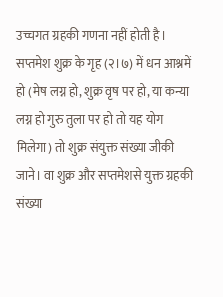उच्चगत ग्रहकी गणना नहीं होती है। सप्तमेश शुक्र के गृह (२।७) में धन आश्नमें हो (मेष लग्न हो, शुक्र वृष पर हो, या कन्या लग्न हो गुरु तुला पर हो तो यह योग मिलेगा) तो शुक्र संयुक्त संख्या जीकी जाने। वा शुक्र और सप्तमेशसे युक्त ग्रहकी संख्या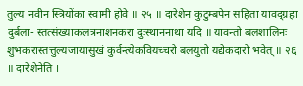तुल्य नवीन स्त्रियोंका स्वामी होवे ॥ २५ ॥ दारेशेन कुटुम्बपेन सहिता यावद्ग्रहा दुर्बला- स्तत्संख्याकलत्रनाशनकरा दुःस्थाननाथा यदि ॥ यावन्तो बलशालिनः शुभकरास्तत्तुल्यजायासुखं कुर्वन्त्येकवियच्चरो बलयुतो यद्येकदारो भवेत् ॥ २६ ॥ दारेशेनेति ।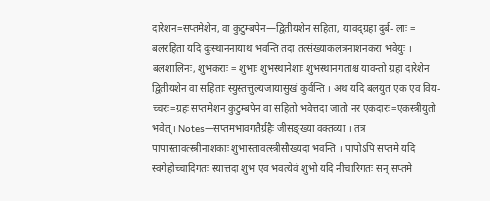दारेशन=सप्तमेशेन, वा कुटुम्बपेन—द्वितीयशेन सहिता, यावद्ग्रहा दुर्ब- लाः = बलरहिता यदि दुःस्थाननायाथ भवन्ति तदा तत्संख्याकलत्रनाशनकरा भवेयुः । बलशालिनः, शुभकराः = शुभाः शुभस्थानेशाः शुभस्थानगताश्च यावन्तो ग्रहा दारेशेन द्वितीयशेन वा सहिताः स्युस्तत्तुल्यजायासुखं कुर्वन्ति । अथ यदि बलयुत एक एव विय- च्चरः=ग्रहः सप्तमेशन कुटुम्बपेन वा सहितो भवेत्तदा जातो नर एकदारः=एकस्त्रीयुतो भवेत्। Notes—सप्तमभावगतैर्ग्रहैः जीसङ्ख्या वक्तव्या । तत्र पापास्तावत्स्त्रीनाशकाः शुभास्तावत्स्त्रीसौख्यदा भवन्ति । पापोऽपि सप्तमे यदि स्वगेहोच्चादिगतः स्यात्तदा शुभ एव भवत्येवं शुभो यदि नीचारिगतः सन् सप्तमे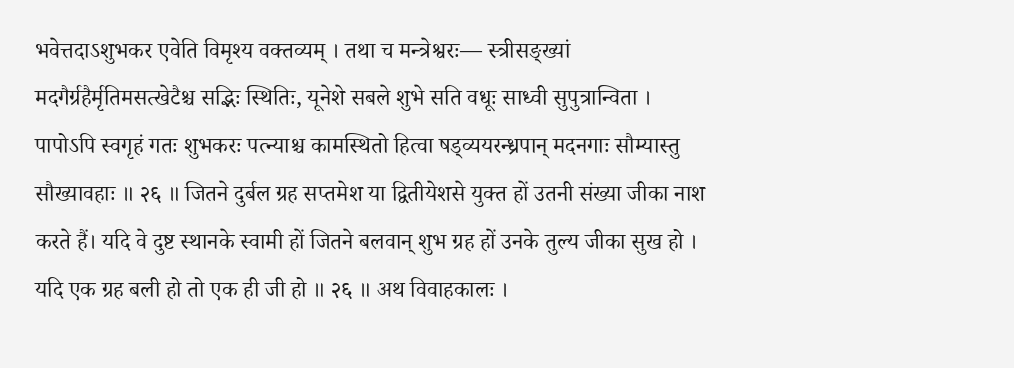भवेत्तदाऽशुभकर एवेति विमृश्य वक्तव्यम् । तथा च मन्त्रेश्वरः— स्त्रीसङ्ख्यां मदगैर्ग्रहैर्मृतिमसत्खेटैश्च सद्भिः स्थितिः, यूनेशे सबले शुभे सति वधूः साध्वी सुपुत्रान्विता । पापोऽपि स्वगृहं गतः शुभकरः पत्न्याश्च कामस्थितो हित्वा षड्व्ययरन्ध्रपान् मदनगाः सौम्यास्तु सौख्यावहाः ॥ २६ ॥ जितने दुर्बल ग्रह सप्तमेश या द्वितीयेशसे युक्त हों उतनी संख्या जीका नाश करते हैं। यदि वे दुष्ट स्थानके स्वामी हों जितने बलवान् शुभ ग्रह हों उनके तुल्य जीका सुख हो । यदि एक ग्रह बली हो तो एक ही जी हो ॥ २६ ॥ अथ विवाहकालः ।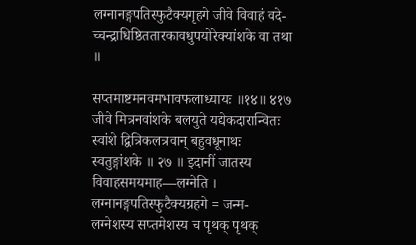लग्नानङ्गपतिस्फुटैक्यगृहगे जीवे विवाहं वदे- च्चन्द्राधिष्ठिततारकावधुपयोरेक्यांशके वा तथा ॥

सप्तमाष्टमनवमभावफलाध्यायः ॥१४॥ ४१७ जीवे मित्रनवांशके बलयुते यद्येकदारान्वितः स्वांशे द्वित्रिकलत्रवान् बहुवधूनाथः स्वतुङ्गांशके ॥ २७ ॥ इदानीं जातस्य विवाहसमयमाह—लग्नेति । लग्नानङ्गपतिस्फुटैक्यग्रहगे = जन्म- लग्नेशस्य सप्तमेशस्य च पृथक् पृथक्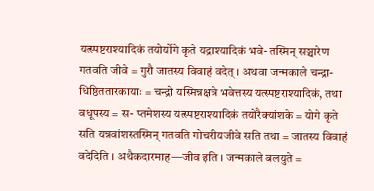यत्स्पष्टराश्यादिकं तयोर्योगे कृते यद्राश्यादिकं भवे- तस्मिन् सञ्चारेण गतवति जीवे = गुरौ जातस्य विवाहं वदेत् । अथवा जन्मकाले चन्द्रा- धिष्ठिततारकायाः = चन्द्रो यस्मिन्नक्षत्रे भवेत्तस्य यत्स्पष्टराश्यादिकं, तथा वधूपस्य = स- प्तमेशस्य यत्स्पष्टराश्यादिकं तयोरैक्यांशके = योगे कृते सति यन्नवांशस्तस्मिन् गतवति गोचरीयजीवे सति तथा = जातस्य विवाहं वदेदिति । अथैकदारमाह—जीव इति । जन्मकाले बलयुते =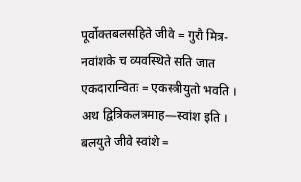पूर्वोक्तबलसहिते जीवे = गुरौ मित्र- नवांशके च व्यवस्थिते सति जात एकदारान्वितः = एकस्त्रीयुतो भवति । अथ द्वित्रिकलत्रमाह—स्वांश इति । बलयुते जीवे स्वांशे =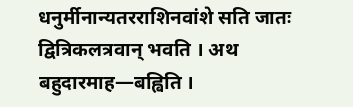धनुर्मीनान्यतरराशिनवांशे सति जातः द्वित्रिकलत्रवान् भवति । अथ बहुदारमाह—बह्विति ।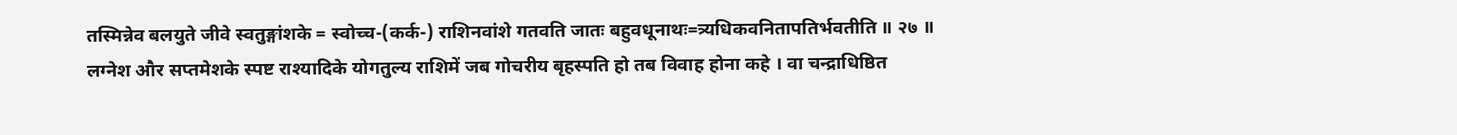तस्मिन्नेव बलयुते जीवे स्वतुङ्गांशके = स्वोच्च-(कर्क-) राशिनवांशे गतवति जातः बहुवधूनाथः=त्र्यधिकवनितापतिर्भवतीति ॥ २७ ॥ लग्नेश और सप्तमेशके स्पष्ट राश्यादिके योगतुल्य राशिमें जब गोचरीय बृहस्पति हो तब विवाह होना कहे । वा चन्द्राधिष्ठित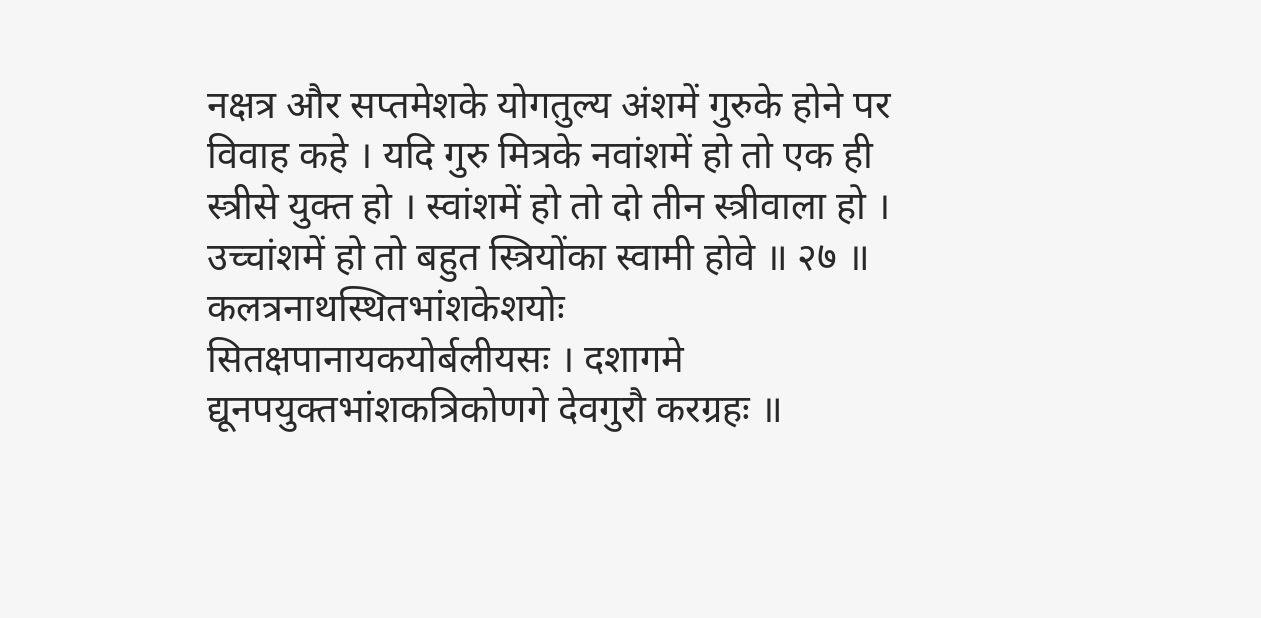नक्षत्र और सप्तमेशके योगतुल्य अंशमें गुरुके होने पर विवाह कहे । यदि गुरु मित्रके नवांशमें हो तो एक ही स्त्रीसे युक्त हो । स्वांशमें हो तो दो तीन स्त्रीवाला हो । उच्चांशमें हो तो बहुत स्त्रियोंका स्वामी होवे ॥ २७ ॥ कलत्रनाथस्थितभांशकेशयोः सितक्षपानायकयोर्बलीयसः । दशागमे द्यूनपयुक्तभांशकत्रिकोणगे देवगुरौ करग्रहः ॥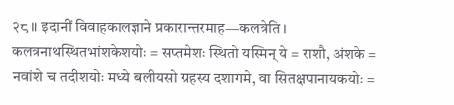२८ ॥ इदानीं विवाहकालज्ञाने प्रकारान्तरमाह—कलत्रेति । कलत्रनाथस्थितभांशकेशयोः = सप्तमेशः स्थितो यस्मिन् ये = राशौ, अंशके = नवांशे च तदीशयोः मध्ये बलीयसो ग्रहस्य दशागमे, वा सितक्षपानायकयोः =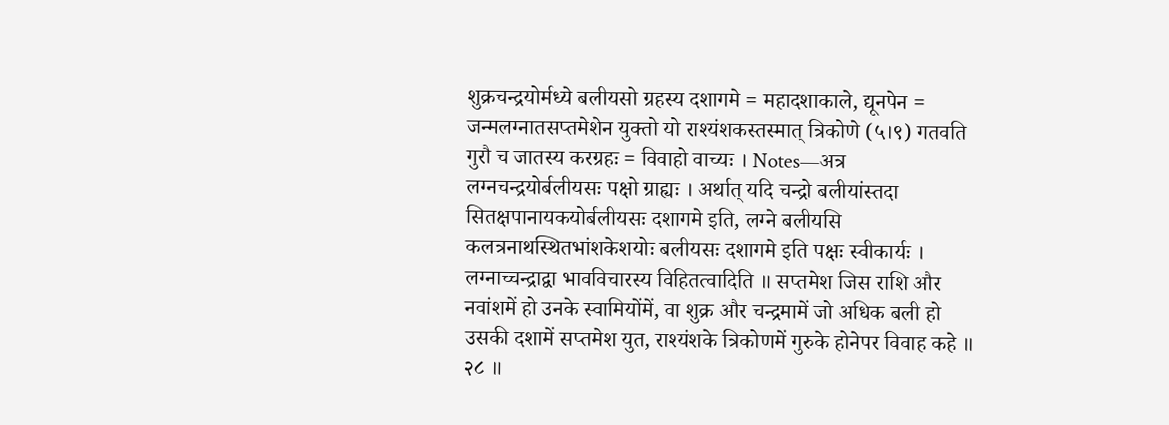शुक्रचन्द्रयोर्मध्ये बलीयसो ग्रहस्य दशागमे = महादशाकाले, द्यूनपेन = जन्मलग्नातसप्तमेशेन युक्तो यो राश्यंशकस्तस्मात् त्रिकोणे (५।९) गतवति गुरौ च जातस्य करग्रहः = विवाहो वाच्यः । Notes—अत्र लग्नचन्द्रयोर्बलीयसः पक्षो ग्राह्यः । अर्थात् यदि चन्द्रो बलीयांस्तदा सितक्षपानायकयोर्बलीयसः दशागमे इति, लग्ने बलीयसि कलत्रनाथस्थितभांशकेशयोः बलीयसः दशागमे इति पक्षः स्वीकार्यः । लग्नाच्चन्द्राद्वा भावविचारस्य विहितत्वादिति ॥ सप्तमेश जिस राशि और नवांशमें हो उनके स्वामियोंमें, वा शुक्र और चन्द्रमामें जो अधिक बली हो उसकी दशामें सप्तमेश युत, राश्यंशके त्रिकोणमें गुरुके होनेपर विवाह कहे ॥ २८ ॥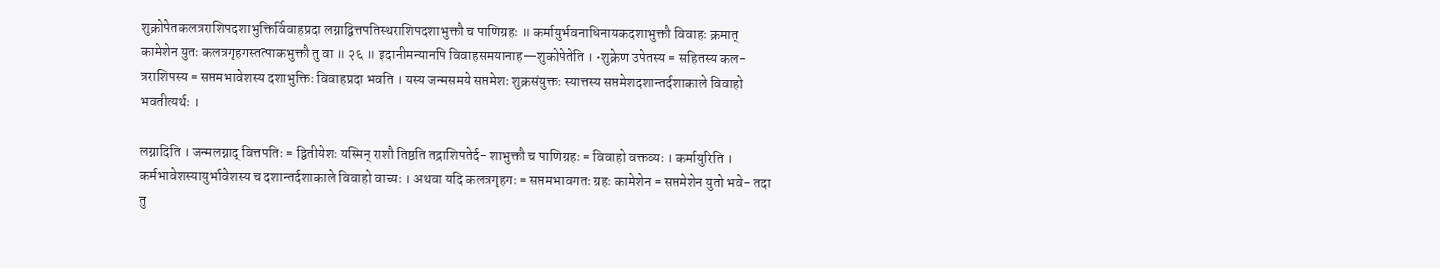शुक्रोपेतकलत्रराशिपदशाभुक्तिर्विवाहप्रदा लग्नाद्वित्तपतिस्थराशिपदशाभुक्तौ च पाणिग्रहः ॥ कर्मायुर्भवनाधिनायकदशाभुक्तौ विवाहः क्रमात् कामेशेन युतः कलत्रगृहगस्तत्पाकभुक्तौ तु वा ॥ २६ ॥ इदानीमन्यानपि विवाहसमयानाह—शुकोपेतेति । •शुक्रेण उपेतस्य = सहितस्य कल- त्रराशिपस्य = सप्तमभावेशस्य दशाभुक्तिः विवाहप्रदा भवति । यस्य जन्मसमये सप्तमेशः शुक्रसंयुक्तः स्यात्तस्य सप्तमेशदशान्तर्दशाकाले विवाहो भवतीत्यर्थः ।

लग्नादिति । जन्मलग्नाद् वित्तपतिः = द्वितीयेशः यस्मिन् राशौ तिष्ठति तद्राशिपतेर्द- शाभुक्तौ च पाणिग्रहः = विवाहो वक्तव्यः । कर्मायुरिति । कर्मभावेशस्यायुर्भावेशस्य च दशान्तर्दशाकाले विवाहो वाच्यः । अथवा यदि कलत्रगृहगः = सप्तमभावगतः ग्रहः कामेशेन = सप्तमेशेन युतो भवे- तदा तु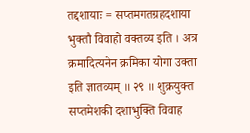तद्दशायाः = सप्तमगतग्रहदशाया भुक्तौ विवाहो वक्तव्य इति । अत्र क्रमादित्यनेन क्रमिका योगा उक्ता इति ज्ञातव्यम् ॥ २९ ॥ शुक्रयुक्त सप्तमेशकी दशाभुक्ति विवाह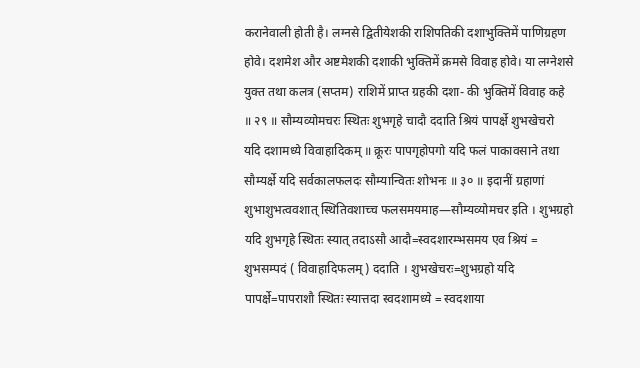करानेवाली होती है। लग्नसे द्वितीयेशकी राशिपतिकी दशाभुक्तिमें पाणिग्रहण होवे। दशमेश और अष्टमेशकी दशाकी भुक्तिमें क्रमसे विवाह होवे। या लग्नेशसे युक्त तथा कलत्र (सप्तम) राशिमें प्राप्त ग्रहकी दशा- की भुक्तिमें विवाह कहे ॥ २९ ॥ सौम्यव्योमचरः स्थितः शुभगृहे चादौ ददाति श्रियं पापर्क्षे शुभखेचरो यदि दशामध्ये विवाहादिकम् ॥ क्रूरः पापगृहोपगो यदि फलं पाकावसाने तथा सौम्यर्क्षे यदि सर्वकालफलदः सौम्यान्वितः शोभनः ॥ ३० ॥ इदानीं ग्रहाणां शुभाशुभत्ववशात् स्थितिवशाच्च फलसमयमाह—सौम्यव्योमचर इति । शुभग्रहो यदि शुभगृहे स्थितः स्यात् तदाऽसौ आदौ=स्वदशारम्भसमय एव श्रियं = शुभसम्पदं ( विवाहादिफलम् ) ददाति । शुभखेचरः=शुभग्रहो यदि पापर्क्षे=पापराशौ स्थितः स्यात्तदा स्वदशामध्ये = स्वदशाया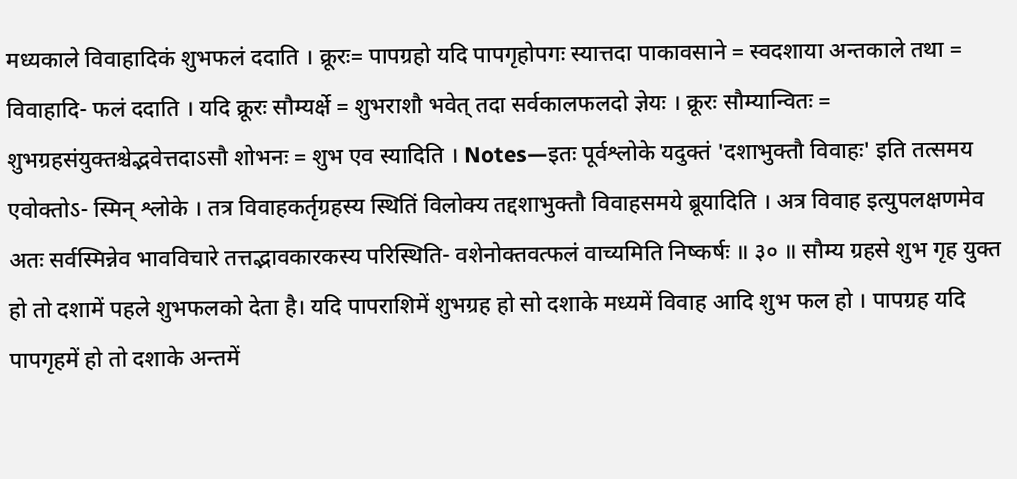मध्यकाले विवाहादिकं शुभफलं ददाति । क्रूरः= पापग्रहो यदि पापगृहोपगः स्यात्तदा पाकावसाने = स्वदशाया अन्तकाले तथा = विवाहादि- फलं ददाति । यदि क्रूरः सौम्यर्क्षे = शुभराशौ भवेत् तदा सर्वकालफलदो ज्ञेयः । क्रूरः सौम्यान्वितः = शुभग्रहसंयुक्तश्चेद्भवेत्तदाऽसौ शोभनः = शुभ एव स्यादिति । Notes—इतः पूर्वश्लोके यदुक्तं 'दशाभुक्तौ विवाहः' इति तत्समय एवोक्तोऽ- स्मिन् श्लोके । तत्र विवाहकर्तृग्रहस्य स्थितिं विलोक्य तद्दशाभुक्तौ विवाहसमये ब्रूयादिति । अत्र विवाह इत्युपलक्षणमेव अतः सर्वस्मिन्नेव भावविचारे तत्तद्भावकारकस्य परिस्थिति- वशेनोक्तवत्फलं वाच्यमिति निष्कर्षः ॥ ३० ॥ सौम्य ग्रहसे शुभ गृह युक्त हो तो दशामें पहले शुभफलको देता है। यदि पापराशिमें शुभग्रह हो सो दशाके मध्यमें विवाह आदि शुभ फल हो । पापग्रह यदि पापगृहमें हो तो दशाके अन्तमें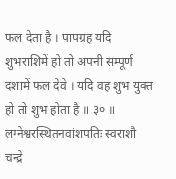फल देता है । पापग्रह यदि शुभराशिमें हो तो अपनी सम्पूर्ण दशामें फल देवे । यदि वह शुभ युक्त हो तो शुभ होता है ॥ ३० ॥ लग्नेश्वरस्थितनवांशपतिः स्वराशौ चन्द्रे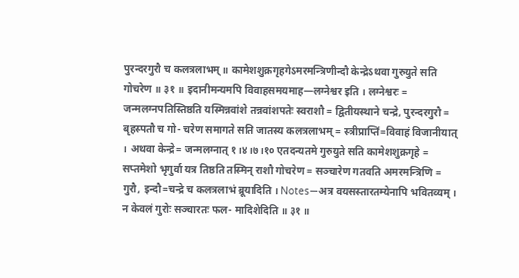पुरन्दरगुरौ च कलत्रलाभम् ॥ कामेशशुक्रगृहगेऽमरमन्त्रिणीन्दौ केन्द्रेऽथवा गुरुयुते सति गोचरेण ॥ ३१ ॥ इदानीमन्यमपि विवाहसमयमाह—लग्नेश्वर इति । लग्नेश्वरः = जन्मलग्नपतिस्तिष्ठति यस्मिन्नवांशे तन्नवांशपतेः स्वराशौ = द्वितीयस्थाने चन्द्रे, पुरन्दरगुरौ = बृहस्पतौ च गो- चरेण समागते सति जातस्य कलत्रलाभम् = स्त्रीप्राप्तिं=विवाहं विजानीयात् । अथवा केन्द्रे= जन्मलग्नात् १।४।७।१० एतदन्यतमे गुरुयुते सति कामेशशुक्रगृहे = सप्तमेशो भृगुर्वा यत्र तिष्ठति तस्मिन् राशौ गोचरेण = सञ्चारेण गतवति अमरमन्त्रिणि = गुरौ, इन्दौ=चन्द्रे च कलत्रलाभं ब्रूयादिति । Notes—अत्र वयसस्तारतम्येनापि भवितव्यम् । न केवलं गुरोः सञ्चारतः फल- मादिशेदिति ॥ ३१ ॥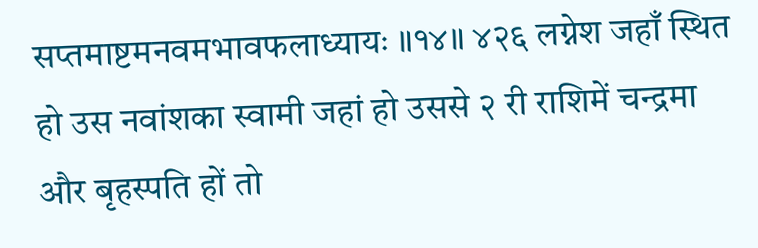सप्तमाष्टमनवमभावफलाध्यायः ॥१४॥ ४२६ लग्नेश जहाँ स्थित हो उस नवांशका स्वामी जहां हो उससे २ री राशिमें चन्द्रमा और बृहस्पति हों तो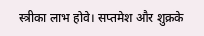स्त्रीका लाभ होवे। सप्तमेश और शुक्रके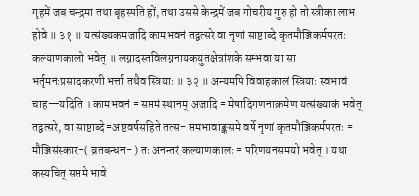गृहमें जब चन्द्रमा तथा बृहस्पति हों, तथा उससे केन्द्रमें जब गोचरीय गुरु हो तो स्त्रीका लाभ होवे ॥ ३१ ॥ यत्संख्यकमजादि कामभवनं तद्वत्सरे वा नृणां साष्टाब्दे कृतमौञ्जिकर्मपरतः कल्याणकालो भवेत् ॥ लग्नादस्तविलग्ननायकयुतक्षेत्रांशके सम्भवा या सा भर्तृमनःप्रसादकरणी भर्त्ता तथैव स्त्रियाः ॥ ३२ ॥ अन्यमपि विवाहकालं स्त्रियाः स्वभावं चाह—यदिति । कामभवनं = सप्तमं स्थानम् अजादि = मेषादिगणनाक्रमेण यत्संख्याकं भवेत् तद्वत्सरे, वा साष्टाब्दे=अष्टवर्षसहिते तत्स- प्तमभावाङ्कसमे वर्षे नृणां कृतमौञ्जिकर्मपरतः = मौञ्जिसंस्कार-( व्रतबन्धन- ) तः अनन्तरं कल्याणकालः = परिणयनसमयो भवेत् । यथा कस्यचित् सप्तमे भावे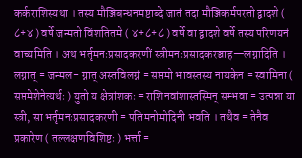कर्कराशिस्यथा । तस्य मौञ्जिबन्धनमष्टाब्दे जातं तदा मौञ्जिकर्मपरतो द्वादशे ( ८+४ ) वर्षे जन्मतो विंशतितमे ( ४+८+८ ) वर्षे वा द्वादशे वर्षे तस्य परिणयनं वाच्यमिति । अथ भर्तृमनःप्रसादकरणीं स्त्रीमनःप्रसादकरञ्चाह—लग्नादिति । लग्नात् = जन्मल- ग्नात् अस्तविलग्नं = सप्तमो भावस्तस्य नायकेन = स्वामिना ( सप्तमेशेनेत्यर्थः ) युतो य क्षेत्रांशकः = राशिनवांशास्तस्मिन् सम्भवा = उत्पन्ना या स्त्री, सा भर्तृमनःप्रसादकरणी = पतिमनोमोदिनी भवति । तथैव = तेनैव प्रकारेण ( तल्लक्षणविशिष्टः ) भर्त्ता =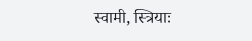स्वामी, स्त्रियाः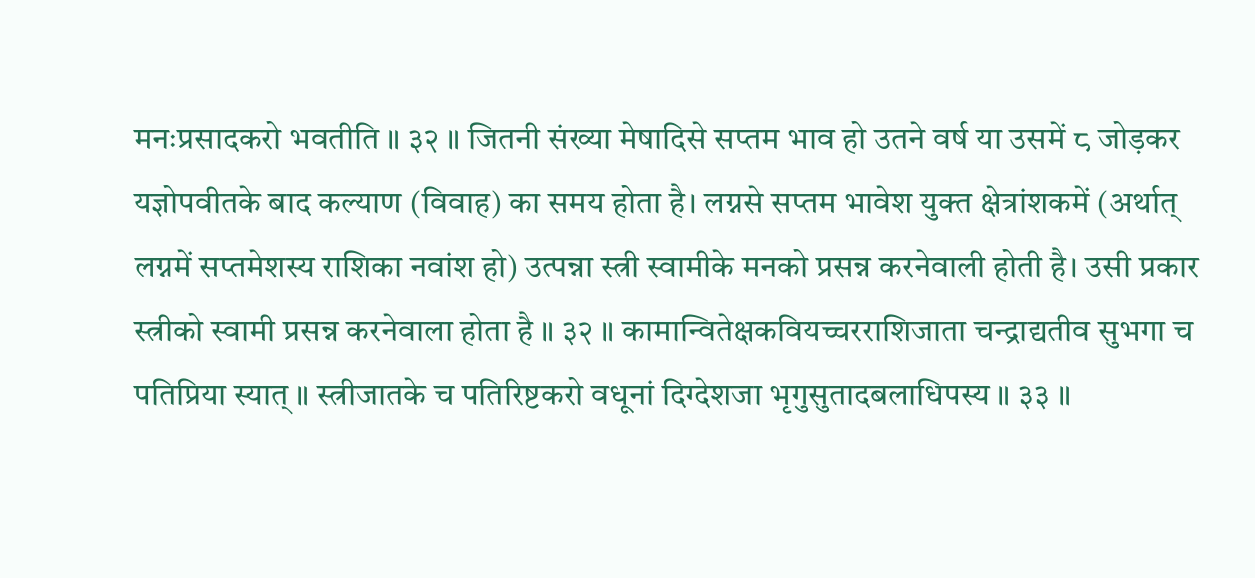मनःप्रसादकरो भवतीति ॥ ३२ ॥ जितनी संख्या मेषादिसे सप्तम भाव हो उतने वर्ष या उसमें ८ जोड़कर यज्ञोपवीतके बाद कल्याण (विवाह) का समय होता है। लग्नसे सप्तम भावेश युक्त क्षेत्रांशकमें (अर्थात् लग्नमें सप्तमेशस्य राशिका नवांश हो) उत्पन्ना स्त्री स्वामीके मनको प्रसन्न करनेवाली होती है। उसी प्रकार स्त्रीको स्वामी प्रसन्न करनेवाला होता है ॥ ३२ ॥ कामान्वितेक्षकवियच्चरराशिजाता चन्द्राद्यतीव सुभगा च पतिप्रिया स्यात् ॥ स्त्रीजातके च पतिरिष्टकरो वधूनां दिग्देशजा भृगुसुतादबलाधिपस्य ॥ ३३ ॥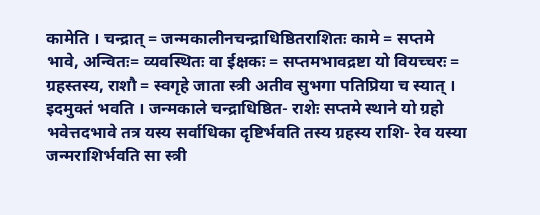कामेति । चन्द्रात् = जन्मकालीनचन्द्राधिष्ठितराशितः कामे = सप्तमे भावे, अन्वितः= व्यवस्थितः वा ईक्षकः = सप्तमभावद्रष्टा यो वियच्चरः = ग्रहस्तस्य, राशौ = स्वगृहे जाता स्त्री अतीव सुभगा पतिप्रिया च स्यात् । इदमुक्तं भवति । जन्मकाले चन्द्राधिष्ठित- राशेः सप्तमे स्थाने यो ग्रहो भवेत्तदभावे तत्र यस्य सर्वाधिका दृष्टिर्भवति तस्य ग्रहस्य राशि- रेव यस्या जन्मराशिर्भवति सा स्त्री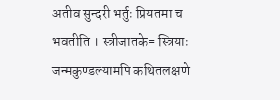अतीव सुन्दरी भर्तुः प्रियतमा च भवतीति । स्त्रीजातके= स्त्रियाः जन्मकुण्डल्यामपि कथितलक्षणे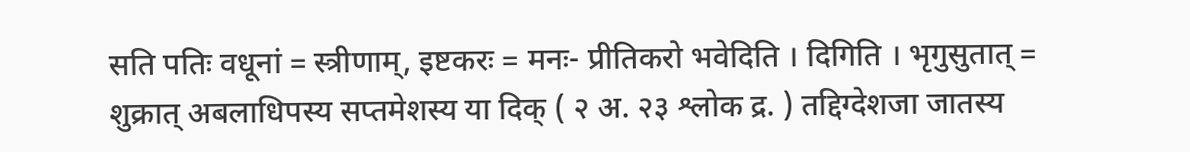सति पतिः वधूनां = स्त्रीणाम्, इष्टकरः = मनः- प्रीतिकरो भवेदिति । दिगिति । भृगुसुतात् = शुक्रात् अबलाधिपस्य सप्तमेशस्य या दिक् ( २ अ. २३ श्लोक द्र. ) तद्दिग्देशजा जातस्य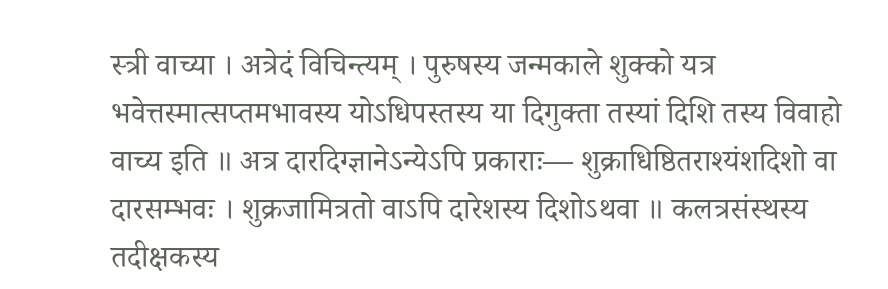स्त्री वाच्या । अत्रेदं विचिन्त्यम् । पुरुषस्य जन्मकाले शुक्को यत्र भवेत्तस्मात्सप्तमभावस्य योऽधिपस्तस्य या दिगुक्ता तस्यां दिशि तस्य विवाहो वाच्य इति ॥ अत्र दारदिग्ज्ञानेऽन्येऽपि प्रकाराः— शुक्राधिष्ठितराश्यंशदिशो वा दारसम्भवः । शुक्रजामित्रतो वाऽपि दारेशस्य दिशोऽथवा ॥ कलत्रसंस्थस्य तदीक्षकस्य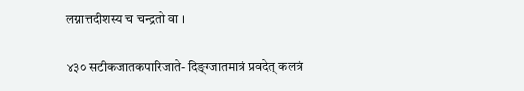लग्नात्तदीशस्य च चन्द्रतो वा ।

४३० सटीकजातकपारिजाते- दिङ्ग्जातमात्रं प्रवदेत् कलत्रं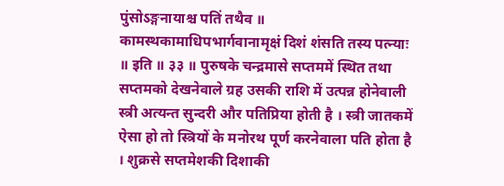पुंसोऽङ्गनायाश्च पतिं तथैव ॥ कामस्थकामाधिपभार्गवानामृक्षं दिशं शंसति तस्य पत्न्याः ॥ इति ॥ ३३ ॥ पुरुषके चन्द्रमासे सप्तममें स्थित तथा सप्तमको देखनेवाले ग्रह उसकी राशि में उत्पन्न होनेवाली स्त्री अत्यन्त सुन्दरी और पतिप्रिया होती है । स्त्री जातकमें ऐसा हो तो स्त्रियों के मनोरथ पूर्ण करनेवाला पति होता है । शुक्रसे सप्तमेशकी दिशाकी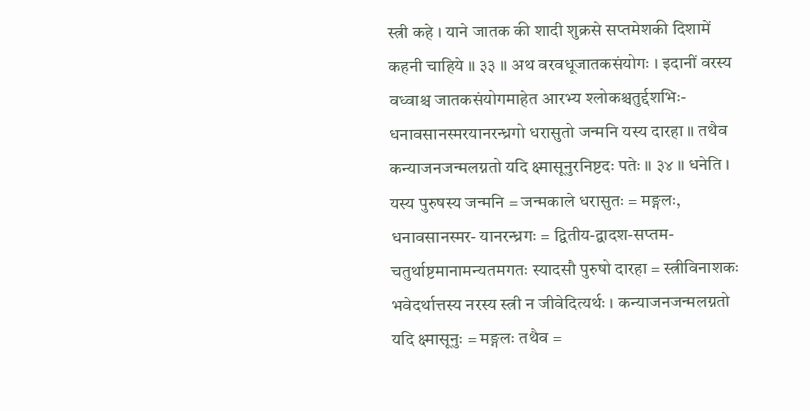स्त्री कहे । याने जातक की शादी शुक्रसे सप्तमेशकी दिशामें कहनी चाहिये ॥ ३३ ॥ अथ वरवधूजातकसंयोगः । इदानीं वरस्य वध्वाश्च जातकसंयोगमाहेत आरभ्य श्लोकश्चतुर्द्दशभिः- धनावसानस्मरयानरन्ध्रगो धरासुतो जन्मनि यस्य दारहा ॥ तथैव कन्याजनजन्मलग्नतो यदि क्ष्मासूनुरनिष्टदः पतेः ॥ ३४ ॥ धनेति । यस्य पुरुषस्य जन्मनि = जन्मकाले धरासुतः = मङ्गलः, धनावसानस्मर- यानरन्ध्रगः = द्वितीय-द्वादश-सप्तम-चतुर्थाष्टमानामन्यतमगतः स्यादसौ पुरुषो दारहा = स्त्रीविनाशकः भवेदर्थात्तस्य नरस्य स्त्री न जीवेदित्यर्थः । कन्याजनजन्मलग्नतो यदि क्ष्मासूनुः = मङ्गलः तथैव =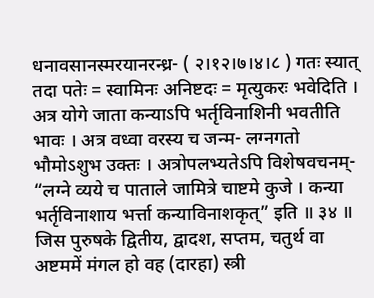धनावसानस्मरयानरन्ध्र- ( २।१२।७।४।८ ) गतः स्यात् तदा पतेः = स्वामिनः अनिष्टदः = मृत्युकरः भवेदिति । अत्र योगे जाता कन्याऽपि भर्तृविनाशिनी भवतीति भावः । अत्र वध्वा वरस्य च जन्म- लग्नगतो भौमोऽशुभ उक्तः । अत्रोपलभ्यतेऽपि विशेषवचनम्- “लग्ने व्यये च पाताले जामित्रे चाष्टमे कुजे । कन्या भर्तृविनाशाय भर्त्ता कन्याविनाशकृत्” इति ॥ ३४ ॥ जिस पुरुषके द्वितीय, द्वादश, सप्तम, चतुर्थ वा अष्टममें मंगल हो वह (दारहा) स्त्री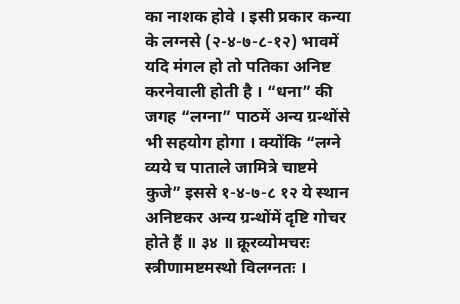का नाशक होवे । इसी प्रकार कन्या के लग्नसे (२-४-७-८-१२) भावमें यदि मंगल हो तो पतिका अनिष्ट करनेवाली होती है । “धना” की जगह “लग्ना” पाठमें अन्य ग्रन्थोंसे भी सहयोग होगा । क्योंकि “लग्ने व्यये च पाताले जामित्रे चाष्टमे कुजे” इससे १-४-७-८ १२ ये स्थान अनिष्टकर अन्य ग्रन्थोंमें दृष्टि गोचर होते हैं ॥ ३४ ॥ क्रूरव्योमचरः स्त्रीणामष्टमस्थो विलग्नतः ।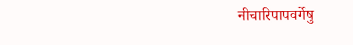नीचारिपापवर्गेषु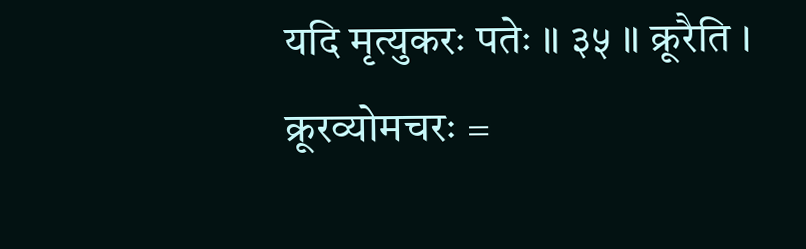यदि मृत्युकरः पतेः ॥ ३५ ॥ क्रूरैति । क्रूरव्योमचरः =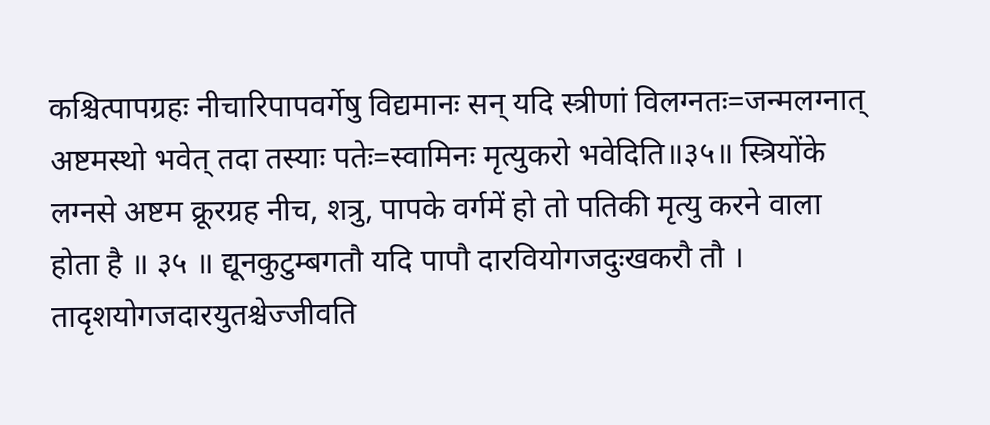कश्चित्पापग्रहः नीचारिपापवर्गेषु विद्यमानः सन् यदि स्त्रीणां विलग्नतः=जन्मलग्नात् अष्टमस्थो भवेत् तदा तस्याः पतेः=स्वामिनः मृत्युकरो भवेदिति॥३५॥ स्त्रियोंके लग्नसे अष्टम क्रूरग्रह नीच, शत्रु, पापके वर्गमें हो तो पतिकी मृत्यु करने वाला होता है ॥ ३५ ॥ द्यूनकुटुम्बगतौ यदि पापौ दारवियोगजदुःखकरौ तौ । तादृशयोगजदारयुतश्चेज्जीवति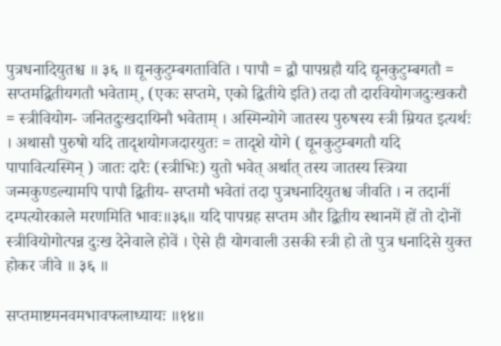पुत्रधनादियुतश्च ॥ ३६ ॥ द्यूनकुटुम्बगताविति । पापौ = द्वौ पापग्रहौ यदि द्यूनकुटुम्बगतौ = सप्तमद्वितीयगतौ भवेताम्, (एकः सप्तमे, एको द्वितीये इति) तदा तौ दारवियोगजदुःखकरौ = स्त्रीवियोग- जनितदुःखदायिनौ भवेताम् । अस्मिन्योगे जातस्य पुरुषस्य स्त्री म्रियत इत्यर्थः । अथासौ पुरुषो यदि तादृशयोगजदारयुतः = तादृशे योगे ( द्यूनकुटुम्बगतौ यदि पापावित्यस्मिन् ) जातः दारैः (स्त्रीभिः) युतो भवेत् अर्थात् तस्य जातस्य स्त्रिया जन्मकुण्डल्यामपि पापौ द्वितीय- सप्तमौ भवेतां तदा पुत्रधनादियुतश्च जीवति । न तदानीं दम्पत्योरकाले मरणमिति भावः॥३६॥ यदि पापग्रह सप्तम और द्वितीय स्थानमें हों तो दोनों स्त्रीवियोगोत्पन्न दुःख देनेवाले होवें । ऐसे ही योगवाली उसकी स्त्री हो तो पुत्र धनादिसे युक्त होकर जीवे ॥ ३६ ॥

सप्तमाष्टमनवमभावफलाध्यायः ॥१४॥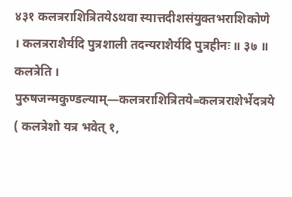४३१ कलत्रराशित्रितयेऽथवा स्यात्तदीशसंयुक्तभराशिकोणे । कलत्रराशैर्यदि पुत्रशाली तदन्यराशैर्यदि पुत्रहीनः ॥ ३७ ॥ कलत्रेति । पुरुषजन्मकुण्डल्याम्—कलत्रराशित्रितये=कलत्रराशेर्भेदत्रये ( कलत्रेशो यत्र भवेत् १,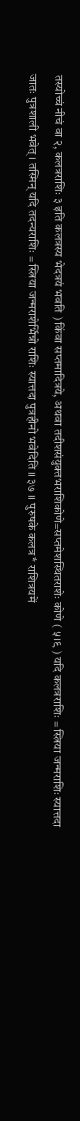तस्योच्चं नीचं वा २, कलत्रराशिः ३ इति कलत्रस्य भेदत्रयं भवति ) किंवा सप्तमादित्रये, अथवा तदीशसंयुक्तभराशिकोणे=सप्तमेशस्थितराशेः कोणे ( ५।९ ) यदि कलत्रराशिः = स्त्रिया जन्मराशिः स्यात्तदा जातः पुत्रशाली भवेत् । तस्मिन् यदि तदन्यराशिः = स्त्रिया जन्मराशेर्भिन्नो राशिः स्यात्तदा पुत्रहीनो भवेदिति ॥ ३७ ॥ पुरुषके कलत्र* राशित्रयमें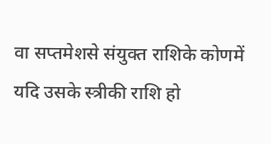वा सप्तमेशसे संयुक्त राशिके कोणमें यदि उसके स्त्रीकी राशि हो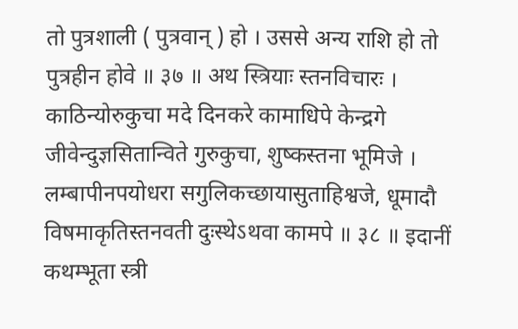तो पुत्रशाली ( पुत्रवान् ) हो । उससे अन्य राशि हो तो पुत्रहीन होवे ॥ ३७ ॥ अथ स्त्रियाः स्तनविचारः । काठिन्योरुकुचा मदे दिनकरे कामाधिपे केन्द्रगे जीवेन्दुज्ञसितान्विते गुरुकुचा, शुष्कस्तना भूमिजे । लम्बापीनपयोधरा सगुलिकच्छायासुताहिश्वजे, धूमादौ विषमाकृतिस्तनवती दुःस्थेऽथवा कामपे ॥ ३८ ॥ इदानीं कथम्भूता स्त्री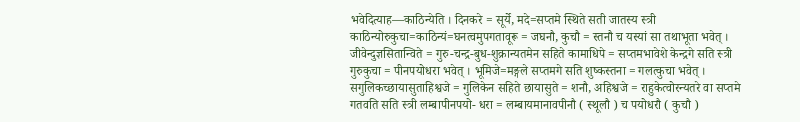भवेदित्याह—काठिन्येति । दिनकरे = सूर्ये, मदे=सप्तमे स्थिते सती जातस्य स्त्री काठिन्योरुकुचा=काठिन्यं=घनत्वमुपगतावूरू = जघनौ, कुचौ = स्तनौ च यस्यां सा तथाभूता भवेत् । जीवेन्दुज्ञसितान्विते = गुरु-चन्द्र-बुध-शुक्रान्यतमेन सहिते कामाधिपे = सप्तमभावेशे केन्द्रगे सति स्त्री गुरुकुचा = पीनपयोधरा भवेत् । भूमिजे=मङ्गले सप्तमगे सति शुष्कस्तना = गलत्कुचा भवेत् । सगुलिकच्छायासुताहिश्वजे = गुलिकेन सहिते छायासुते = शनौ, अहिश्वजे = राहुकेत्वोरन्यतरे वा सप्तमे गतवति सति स्त्री लम्बापीनपयो- धरा = लम्बायमानावपीनौ ( स्थूलौ ) च पयोधरौ ( कुचौ )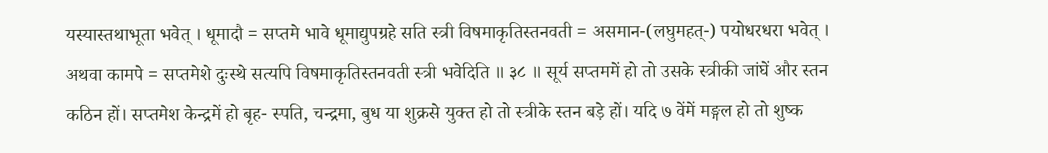यस्यास्तथाभूता भवेत् । धूमादौ = सप्तमे भावे धूमाद्युपग्रहे सति स्त्री विषमाकृतिस्तनवती = असमान-(लघुमहत्-) पयोधरधरा भवेत् । अथवा कामपे = सप्तमेशे दुःस्थे सत्यपि विषमाकृतिस्तनवती स्त्री भवेदिति ॥ ३८ ॥ सूर्य सप्तममें हो तो उसके स्त्रीकी जांघें और स्तन कठिन हों। सप्तमेश केन्द्रमें हो बृह- स्पति, चन्द्रमा, बुध या शुक्रसे युक्त हो तो स्त्रीके स्तन बड़े हों। यदि ७ वेंमें मङ्गल हो तो शुष्क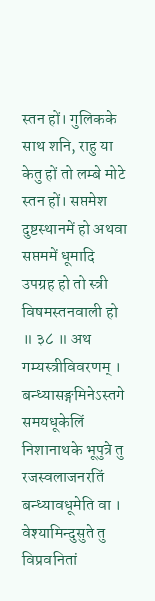स्तन हों। गुलिकके साथ शनि, राहु या केतु हों तो लम्बे मोटे स्तन हों। सप्तमेश दुष्टस्थानमें हो अथवा सप्तममें धूमादि उपग्रह हो तो स्त्री विषमस्तनवाली हो ॥ ३८ ॥ अथ गम्यस्त्रीविवरणम् । बन्ध्यासङ्गमिनेऽस्तगे समयधूकेलिं निशानाथके भूपुत्रे तु रजस्वलाजनरतिं बन्ध्यावधूमेति वा । वेश्यामिन्दुसुते तु विप्रवनितां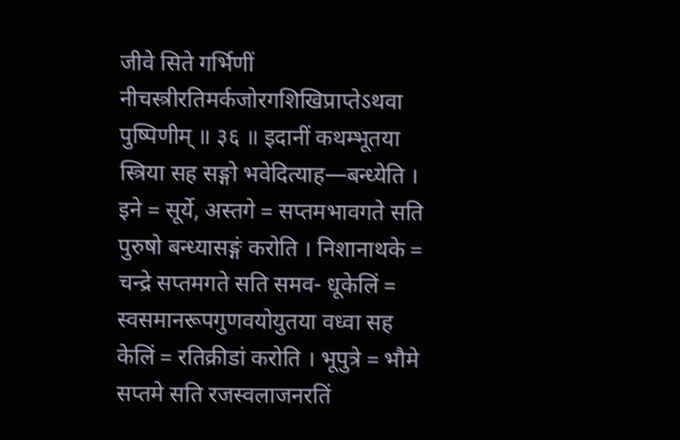जीवे सिते गर्भिणीं नीचस्त्रीरतिमर्कजोरगशिखिप्राप्तेऽथवा पुष्पिणीम् ॥ ३६ ॥ इदानीं कथम्भूतया स्त्रिया सह सङ्गो भवेदित्याह—बन्ध्येति । इने = सूर्ये, अस्तगे = सप्तमभावगते सति पुरुषो बन्ध्यासङ्गं करोति । निशानाथके = चन्द्रे सप्तमगते सति समव- धूकेलिं = स्वसमानरूपगुणवयोयुतया वध्वा सह केलिं = रतिक्रीडां करोति । भूपुत्रे = भौमे सप्तमे सति रजस्वलाजनरतिं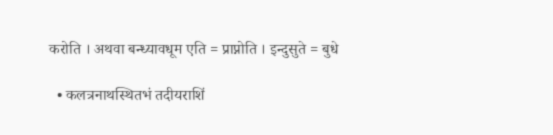करोति । अथवा बन्ध्यावधूम एति = प्राप्नोति । इन्दुसुते = बुधे

  • कलत्रनाथस्थितभं तदीयराशिं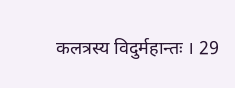कलत्रस्य विदुर्महान्तः । 29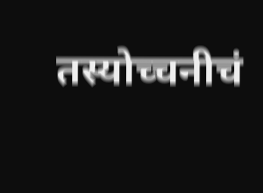तस्योच्चनीचं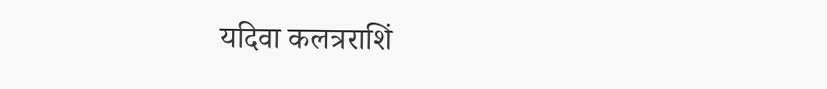यदिवा कलत्रराशिं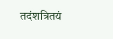तदंशत्रितयं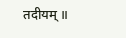तदीयम् ॥